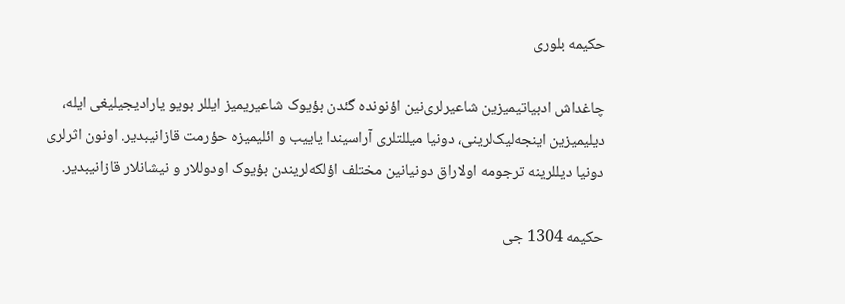حکیمه بلوری

چاغداش ادبیاتیمیزین شاعیرلری‌نین اؤنونده گئدن بؤیوک شاعیریمیز ایللر بویو یارادیجیلیغی ایله، دیلیمیزین اینجه‌لیک‌لرینی، دونیا میللتلری آراسیندا یاییب و ائلیمیزه حؤرمت قازانیبدیر. اونون اثرلری دونیا دیللرینه ترجومه اولاراق دونیانین مختلف اؤلکه‌لریندن بؤیوک اودوللار و نیشانلار قازانیبدیر.

حکیمه 1304 جی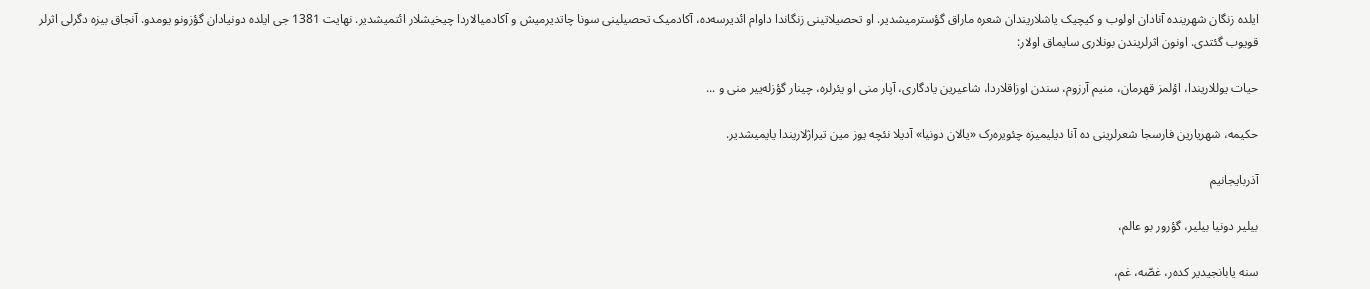ایلده زنگان شهرینده آنادان اولوب و کیچیک یاشلاریندان شعره ماراق گؤسترمیشدیر. او تحصیلاتینی زنگاندا داوام ائدیرسه‌ده، آکادمیک تحصیلینی سونا چاتدیرمیش و آکادمیالاردا چیخیشلار ائتمیشدیر. نهایت 1381 جی ایلده دونیادان گؤزونو یومدو. آنجاق بیزه دگرلی اثرلر قویوب گئتدی. اونون اثرلریندن بونلاری سایماق اولار:

حیات یوللاریندا، اؤلمز قهرمان، منیم آرزوم، سندن اوزاقلاردا، شاعیرین یادگاری، آپار منی او یئرلره، چینار گؤزله‌ییر منی و ...

حکیمه، شهریارین فارسجا شعرلرینی ده آنا دیليمیزه چئویره‌رک «یالان دونیا» آدیلا نئچه یوز مین تیراژلاریندا یایمیشدیر.

آذربایجانیم

بیلیر دونیا بیلیر، گؤرور بو عالم،

سنه یابانجیدیر کده‌ر، غصّه، غم،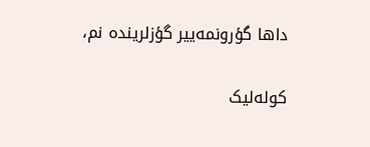داها گؤرونمه‌ییر گؤزلرینده نم،

کوله‌لیک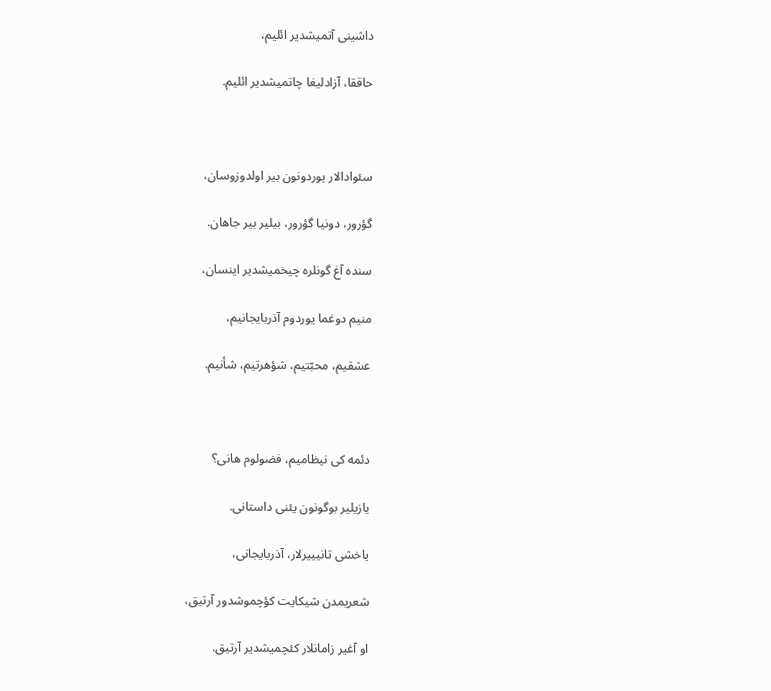داشینی آتمیشدیر ائلیم،

حاققا، آزادلیغا چاتمیشدیر ائلیم.



سئوادالار یوردونون بیر اولدوزوسان،

گؤرور، دونیا گؤرور، بیلیر بیر جاهان.

سنده آغ گونلره چیخمیشدیر اینسان،

منیم دوغما یوردوم آذربایجانیم،

عشقیم، محبّتیم، شؤهرتیم، شأنیم.



دئمه کی نیظامیم، فضولوم هانی؟

یازیلیر بوگونون یئنی داستانی.

یاخشی تانیییرلار، آذربایجانی،

شعریمدن شیکایت کؤچموشدور آرتیق،

او آغیر زامانلار کئچمیشدیر آرتیق.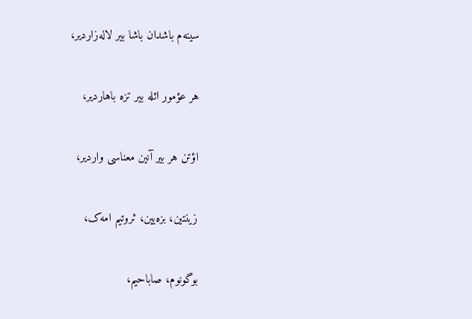سینه‌م باشدان باشا بیر لاله‌زاردیر،

هر عؤمور ائله بیر تزه باهاردیر،

اؤتن هر بیر آنین معناسی واردیر،

زینتین، بزه‌یین، ثروتیم امه‌ک،

بوگونوم، صاباحیم،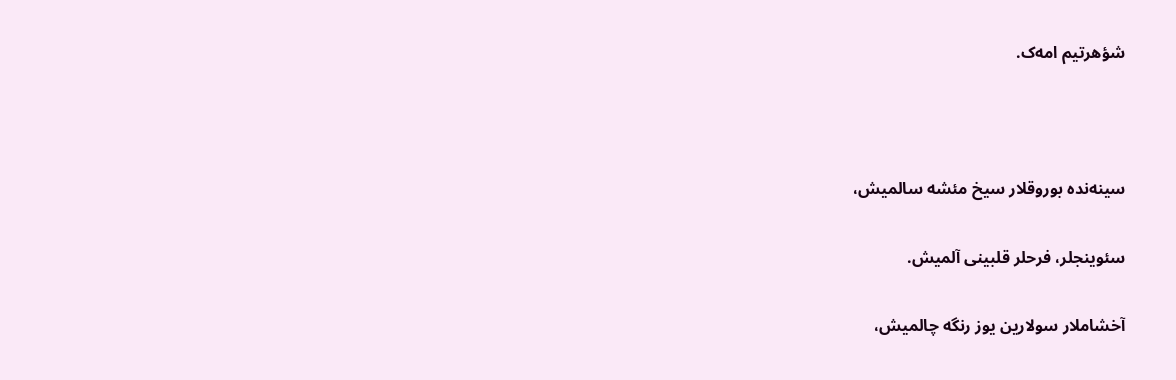شؤهرتیم امه‌ک.



سینه‌نده بوروقلار سیخ مئشه سالمیش،

سئوینجلر، فرحلر قلبینی آلمیش.

آخشاملار سولارین یوز رنگه چالمیش،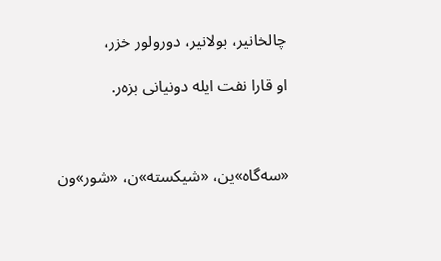چالخانیر، بولانیر، دورولور خزر،

او قارا نفت ایله دونیانی بزه‌ر.



«سه‌گاه»ین، «شیکسته»ن، «شور»ون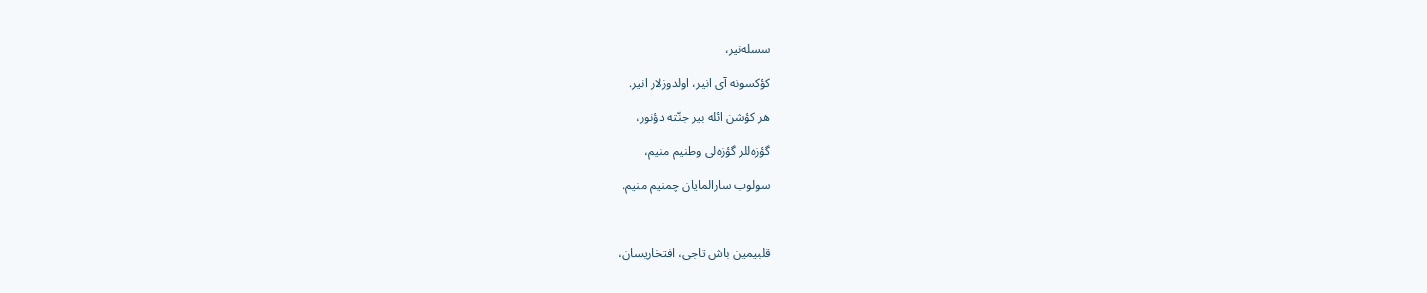سسله‌نیر،

کؤکسونه آی انیر، اولدوزلار انیر.

هر کؤشن ائله بیر جنّته دؤنور،

گؤزه‌للر گؤزه‌لی وطنیم منیم،

سولوب سارالمایان چمنیم منیم.



قلبیمین باش تاجی، افتخاریسان،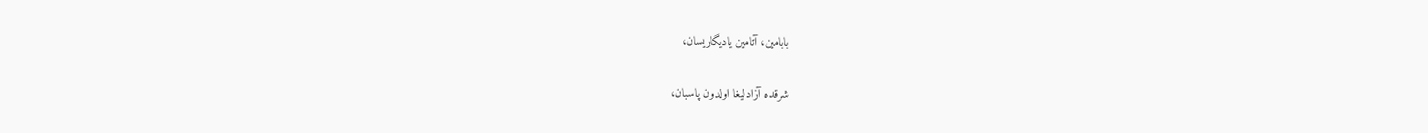بابامین، آتامین یادیگاریسان،

شرقده آزادلیغا اولدون پاسبان،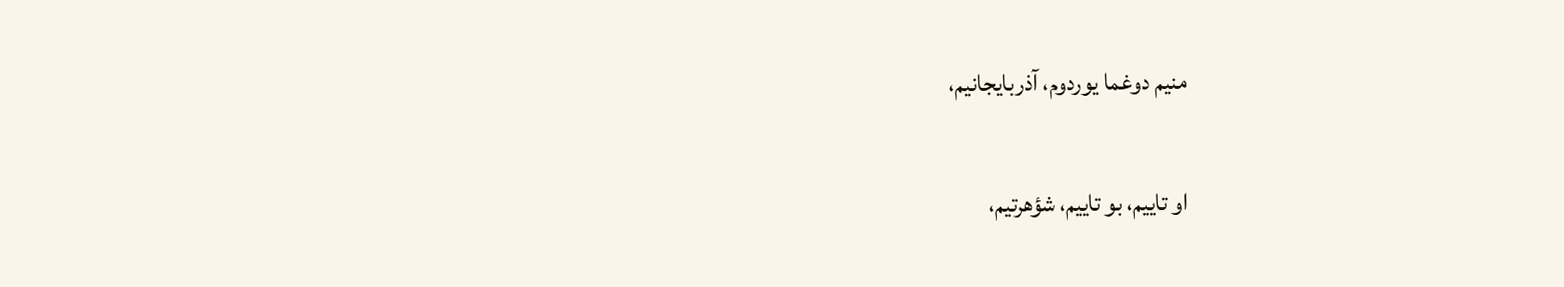منیم دوغما یوردوم، آذربایجانیم،

او تاییم، بو تاییم، شؤهرتیم،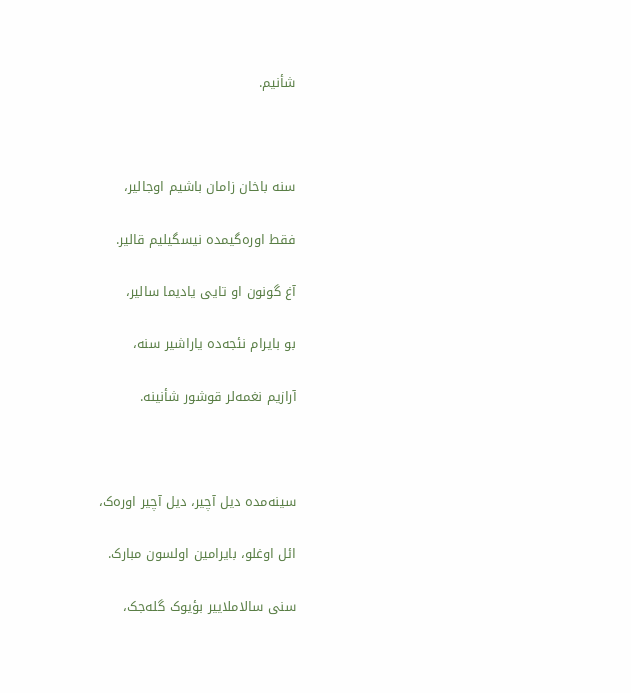شأنیم.



سنه باخان زامان باشیم اوجالیر،

فقط اوره‌گیمده نیسگیلیم قالیر.

آغ گونون او تایی یادیما سالیر،

بو بایرام نئجه‌ده یاراشیر سنه،

آرازیم نغمه‌لر قوشور شأنینه.



سینه‌مده دیل آچیر، دیل آچیر اوره‌ک،

ائل اوغلو، بایرامین اولسون مبارک.

سنی سالاملاییر بؤیوک گله‌جک،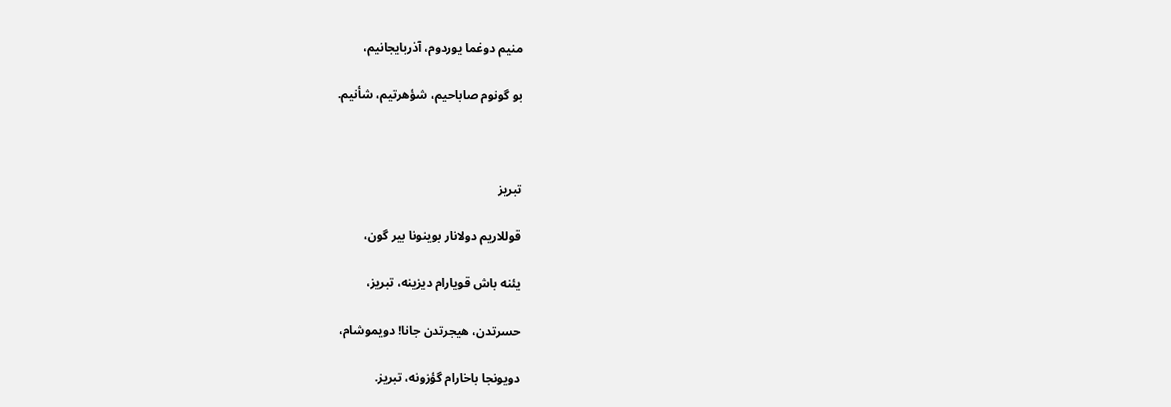منیم دوغما یوردوم، آذربایجانیم،

بو گونوم صاباحیم، شؤهرتیم، شأنیم.



تبریز

قوللاریم دولانار بوینونا بیر گون،

یئنه باش قویارام دیزینه، تبریز،

حسرتدن، هیجرتدن جانا! دویموشام،

دویونجا باخارام گؤزونه، تبریز.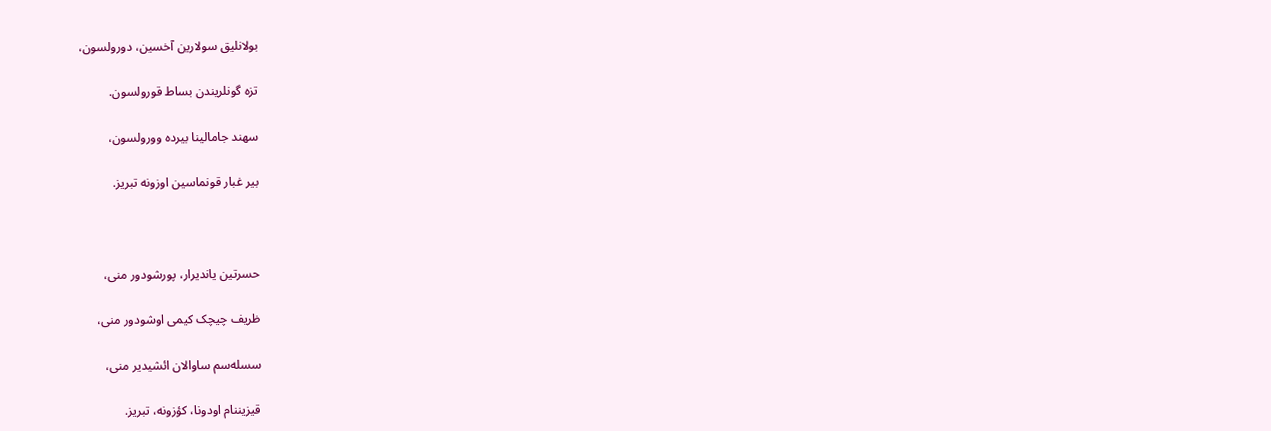بولانلیق سولارین آخسین، دورولسون،

تزه گونلریندن بساط قورولسون.

سهند جامالینا بیرده وورولسون،

بیر غبار قونماسین اوزونه تبریز.



حسرتین یاندیرار، پورشودور منی،

ظریف چیچک کیمی اوشودور منی،

سسله‌سم ساوالان ائشیدیر منی،

قیزیننام اودونا، کؤزونه، تبریز.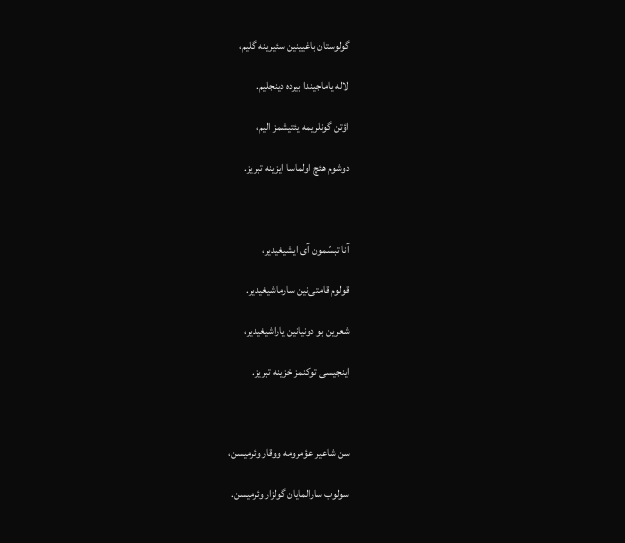گولوستان باغیینین سئیرینه گلیم،

لاله یاماجیندا بیرده دینجلیم.

اؤتن گونلریمه یئتیشمز الیم،

دوشوم هئچ اولماسا ایزینه تبریز.



آنا تبسّمون آی ایشیغیدیر،

قولوم قامتی‌نین سارماشیغیدیر.

شعرین بو دونیانین یاراشیغیدیر،

اینجیسی توکنمز خزینه تبریز.



سن شاعیر عؤمرومه ووقار وئرمیسن،

سولوب سارالمایان گولزار وئرمیسن.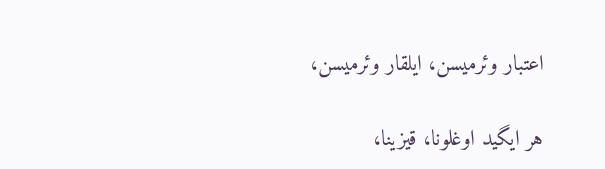اعتبار وئرمیسن، ایلقار وئرمیسن،

هر ایگید اوغلونا، قیزینا،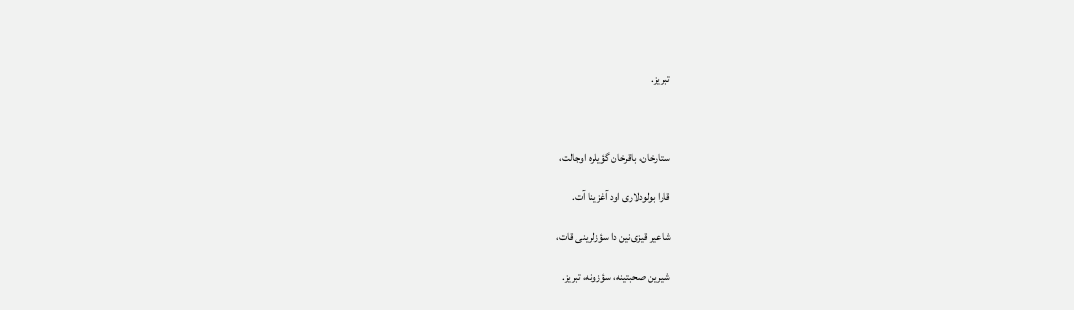تبریز.



ستارخان، باقرخان گؤیلره اوجالت،

قارا بولودلاری اود آغزینا آت.

شاعیر قیزی‌نین دا سؤزلرینی قات،

شیرین صحبتینه، سؤزونه، تبریز.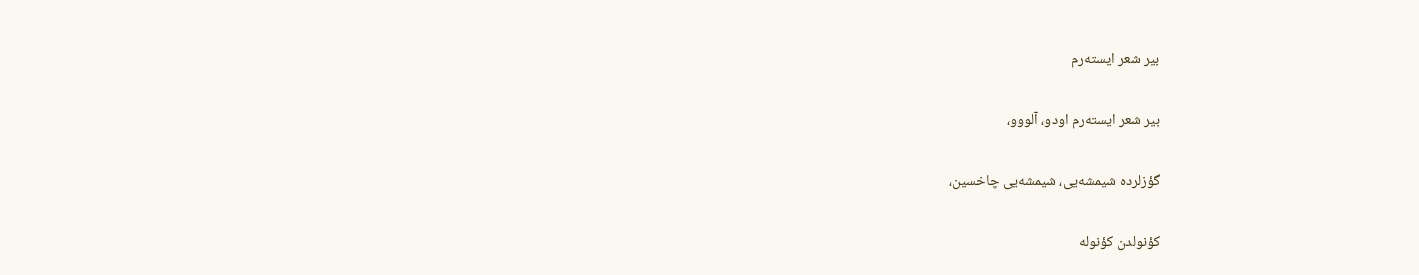بیر شعر ایسته‌رم

بیر شعر ایسته‌رم اودو، آلووو،

گؤزلرده شیمشه‌یی، شیمشه‌یی چاخسین،

کؤنولدن کؤنوله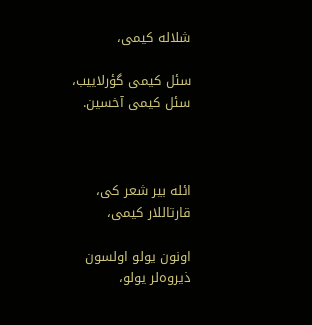شلاله کیمی،

سئل کیمی گؤرلاییب، سئل کیمی آخسین.



ائله بیر شعر کی، قارتاللار کیمی،

اونون یولو اولسون ذیروه‌لر یولو،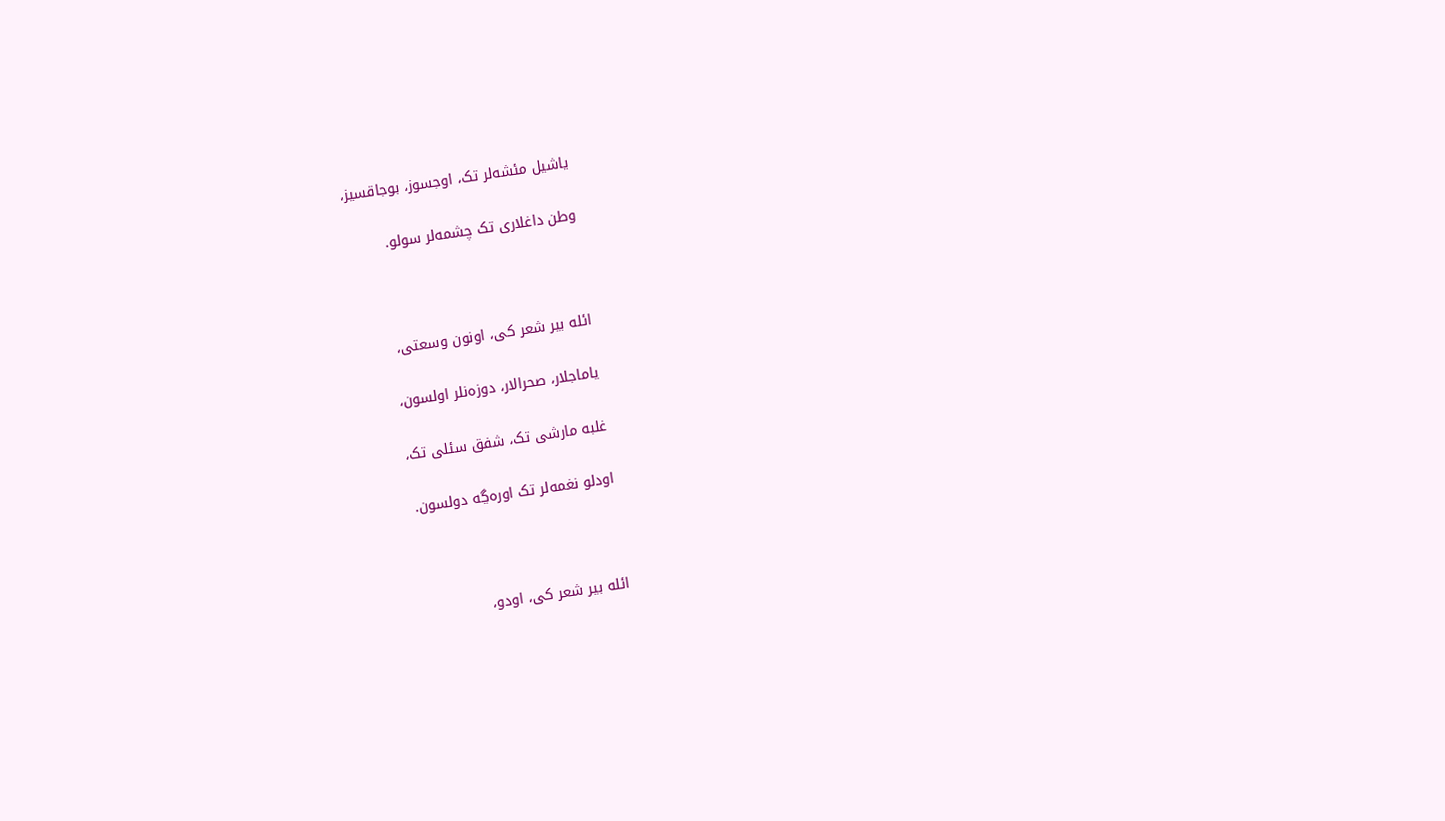یاشیل مئشه‌لر تک، اوجسوز، بوجاقسیز،

وطن داغلاری تک چشمه‌لر سولو.



ائله بیر شعر کی، اونون وسعتی،

یاماجلار، صحرالار، دوزه‌‌نلر اولسون،

غلبه مارشی تک، شفق سئلی تک،

اودلو نغمه‌لر تک اوره‌ڲه دولسون.



ائله بیر شعر کی، اودو،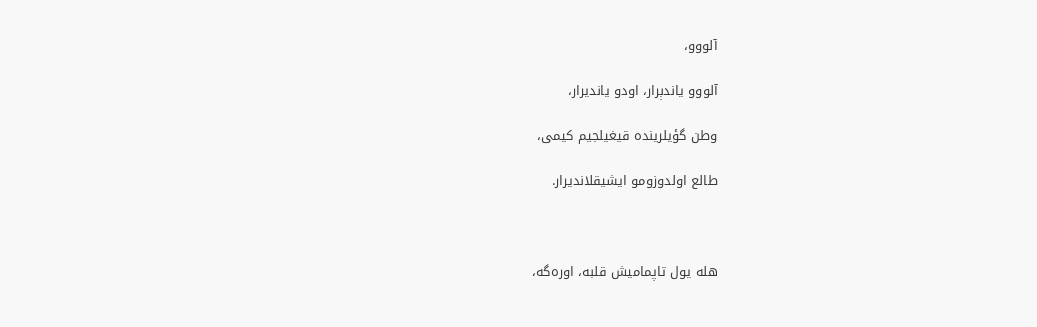آلووو،

آلووو یاندېرار، اودو یاندیرار،

وطن گؤیلرینده قیغیلجیم کیمی،

طالع اولدوزومو ایشیقلاندیرار.



هله یول تاپمامیش قلبه، اوره‌گه،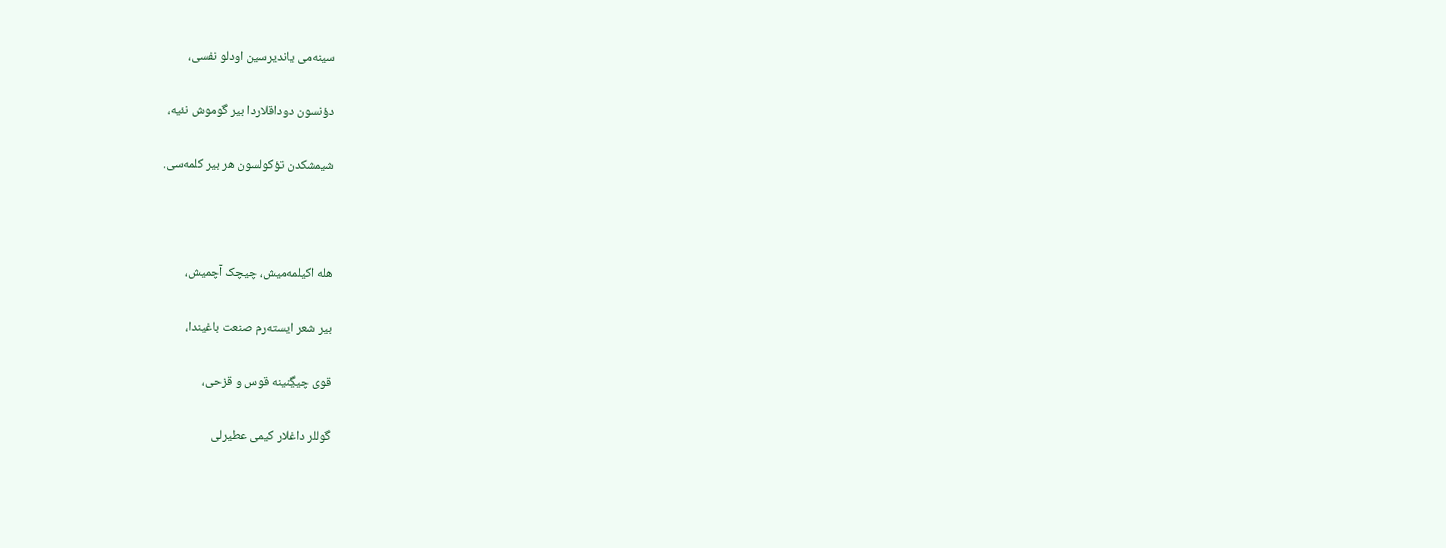سینه‌می یاندیرسین اودلو نفسی،

دؤنسون دوداقلاردا بیر گوموش نئیه،

شیمشکدن تؤکولسون هر بیر کلمه‌سی.



هله اکیلمه‌میش، چیچک آچمیش،

بیر شعر ایسته‌رم صنعت باغیندا،

قوی چیڲنینه قوس و قزحی،

گوللر داغلار کیمی عطیرلی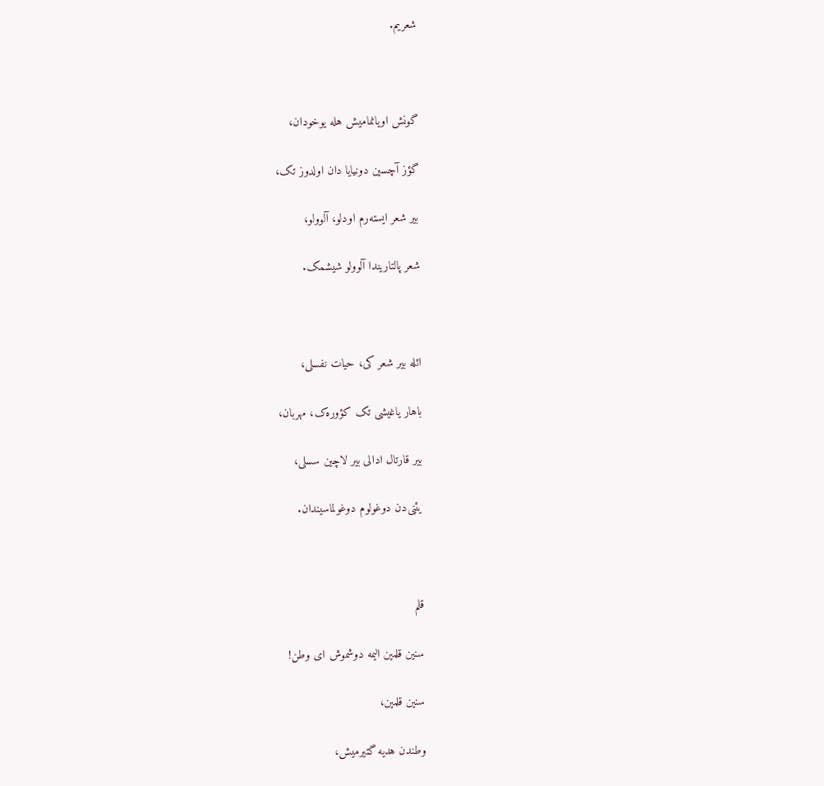شعریم.



گونش اویانمامیش هله یوخودان،

گؤز آچسین دونیایا دان اولدوز تک،

بیر شعر ایسته‌رم اودلو، آلوولو،

شعر پالتاریندا آلوولو شیشمک.



ائله بیر شعر کی، حیات نفسلی،

باهار یاغیشی تک کؤوره‌ک، مهربان،

بیر قارتال ادالی بیر لاچین سسلی،

یئنی‌دن دوغولوم دوغولماسیندان.



قلم

سنین قلمین الیمه دوشموش ای وطن!

سنین قلمین،

وطندن هدیه گتیرمیش،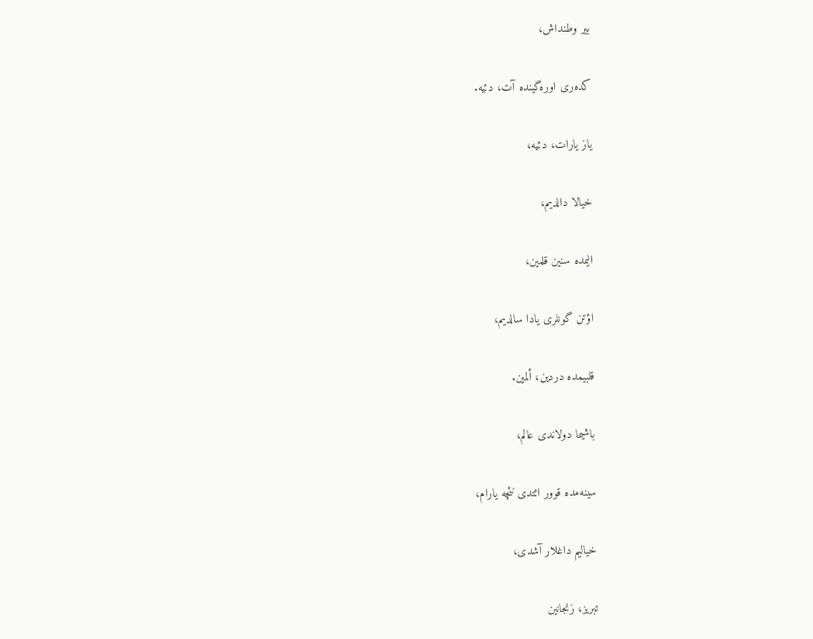بیر وطنداش،

کده‌ری اوره‌گینده آت، دئیه.

یاز یارات، دئیه،

خیالا دالدیم،

الیمده سنین قلمین،

اؤتن گونلری یادا سالدیم،

قلبیمده دردین، ألمین.

باشیما دولاندی عالم،

سینه‌مده قوور ائتدی نئچه یارام،

خیالیم داغلار آشدی،

تبریز، زنجانین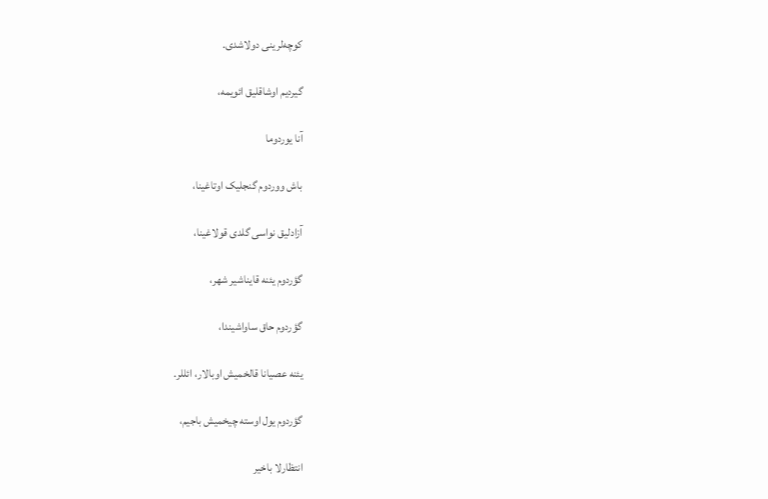کوچه‌لرینی دولاشدی.

گیردیم اوشاقلیق ائویمه،

آنا یوردوما

باش ووردوم گنجلیک اوتاغینا،

آزادلیق نواسی گلدی قولاغینا،

گؤردوم یئنه قایناشیر شهر،

گؤردوم حاق ساواشیندا،

یئنه عصیانا قالخمیش اوبالار، ائللر.

گؤردوم یول اوسته چیخمیش باجیم،

انتظارلا باخیر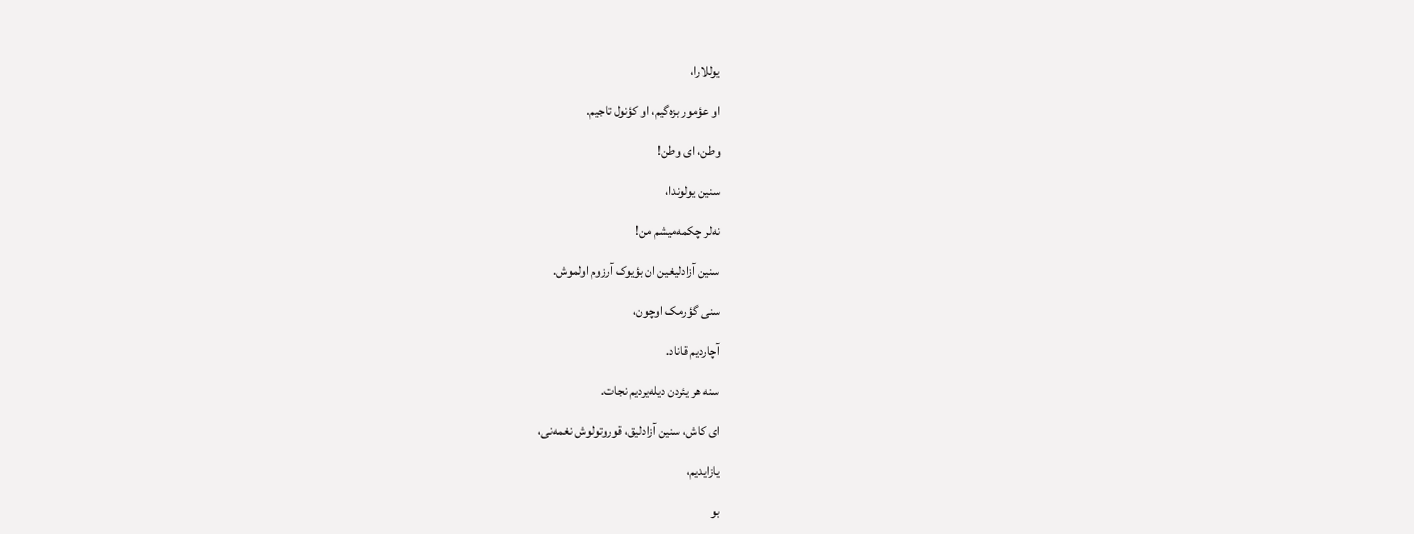یوللارا،

او عؤمور بزه‌گیم، او کؤنول تاجیم.

وطن، ای وطن!

سنین یولوندا،

نه‌لر چکمه‌میشم من!

سنین آزادلیغین ان بؤیوک آرزوم اولموش.

سنی گؤرمک اوچون،

آچاردیم قاناد.

سنه هر یئردن دیله‌یردیم نجات.

ای کاش، سنین آزادلیق، قوروتولوش نغمه‌نی،

یازایدیم،

بو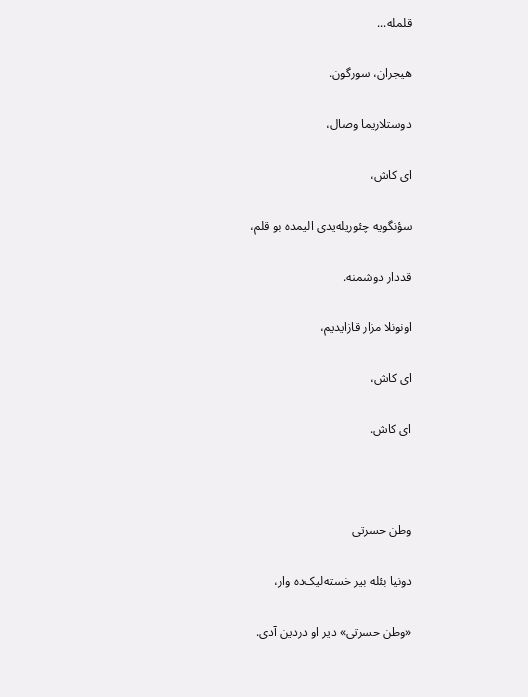قلمله...

هیجران، سورگون.

دوستلاریما وصال،

ای کاش،

سؤنگویه چئوریله‌یدی الیمده بو قلم،

قددار دوشمنه.

اونونلا مزار قازایدیم،

ای کاش،

ای کاش.



وطن حسرتی

دونیا بئله بیر خسته‌لیک‌ده وار،

«وطن حسرتی» دیر او دردین آدی.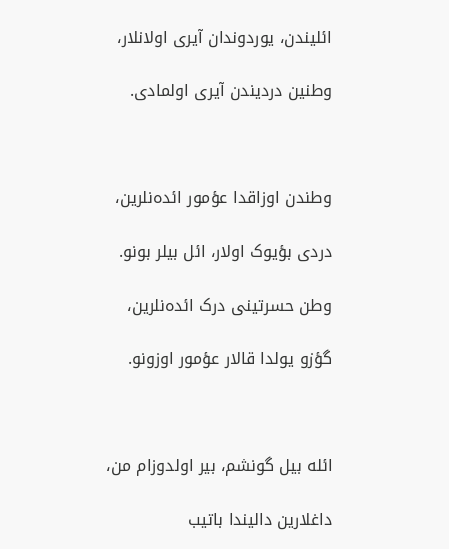ائلیندن، یوردوندان آیری اولانلار،

وطنین دردیندن آیری اولمادی.



وطندن اوزاقدا عؤمور ائده‌نلرین،

دردی بؤیوک اولار، ائل بیلر بونو.

وطن حسرتینی درک ائده‌نلرین،

گؤزو یولدا قالار عؤمور اوزونو.



ائله بیل گونشم، بیر اولدوزام من،

داغلارین دالیندا باتیب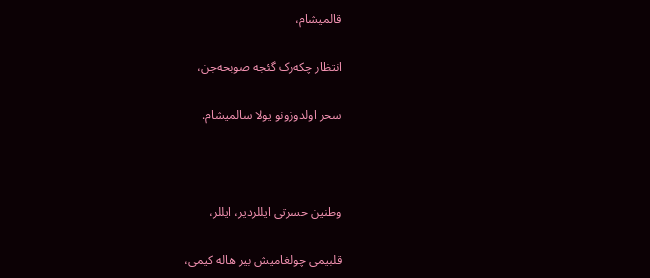قالمیشام،

انتظار چکه‌رک گئجه صوبحه‌جن،

سحر اولدوزونو یولا سالمیشام.



وطنین حسرتی ایللردیر، ایللر،

قلبیمی چولغامیش بیر هاله کیمی،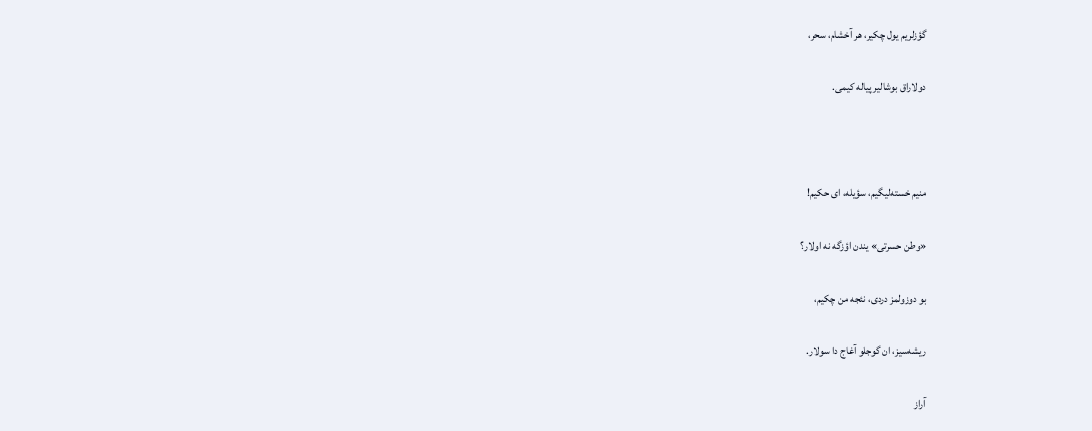گؤزلریم یول چکیر، هر آخشام، سحر،

دولاراق بوشالیر پیاله کیمی.



منیم خسته‌لیگیم، سؤیله، ای حکیم!

«وطن حسرتی» یندن اؤزگه نه اولار؟

بو دوزولمز دردی، نئجه من چکیم،

ریشه‌سیز، ان گوجلو آغاج دا سولار.

آراز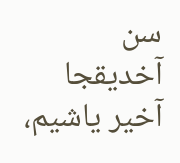سن آخدیقجا آخیر یاشیم،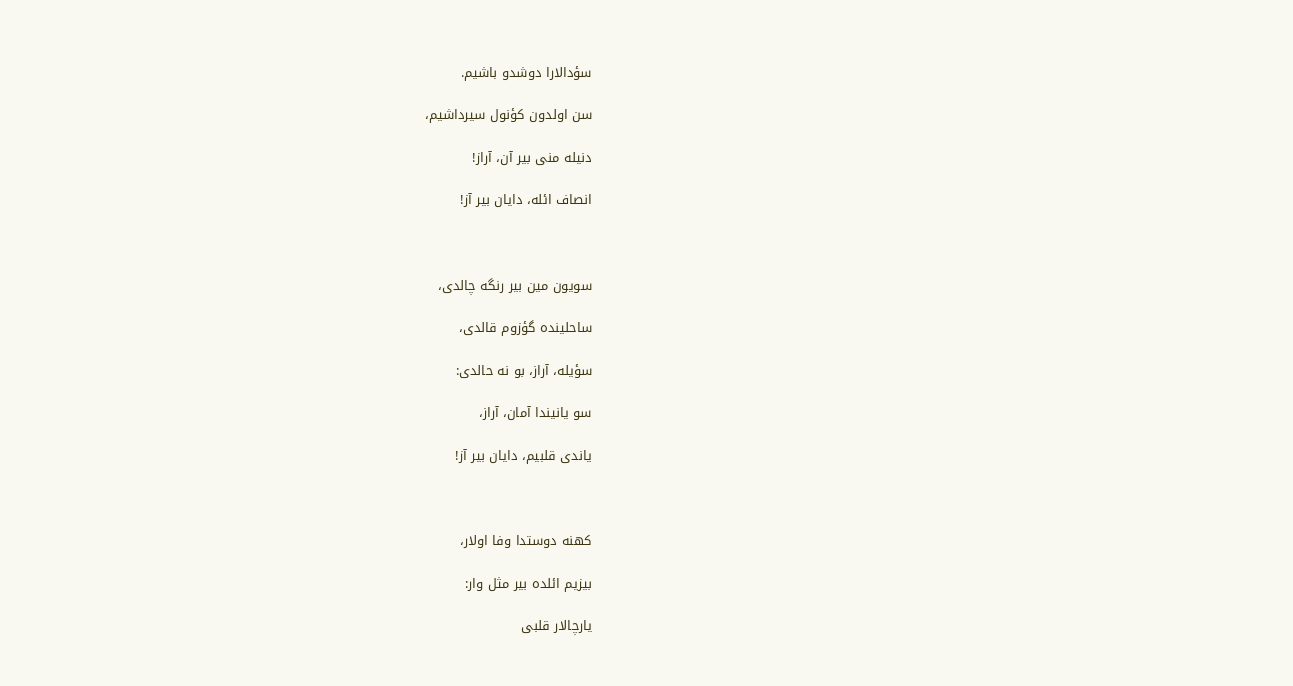سؤدالارا دوشدو باشیم.

سن اولدون کؤنول سیرداشیم،

دنیله منی بیر آن، آراز!

انصاف ائله، دایان بیر آز!



سویون مین بیر رنگه چالدی،

ساحلینده گؤزوم قالدی،

سؤیله، آراز، بو نه حالدی:

سو یانیندا آمان، آراز،

یاندی قلبیم، دایان بیر آز!



کهنه دوستدا وفا اولار،

بیزیم ائلده بیر مثل وار:

یارچالار قلبی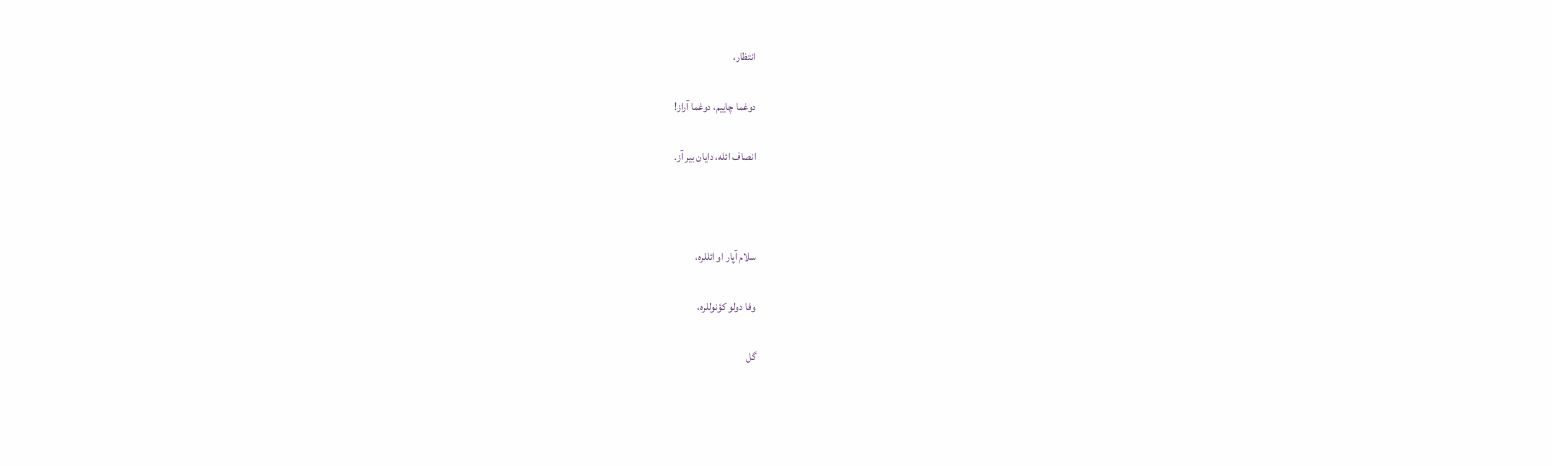انتظار،

دوغما چاییم، دوغما آراز!

انصاف ائله، دایان بیر آز.



سلام آپار او ائللره،

وفا دولو کؤنوللره،

گل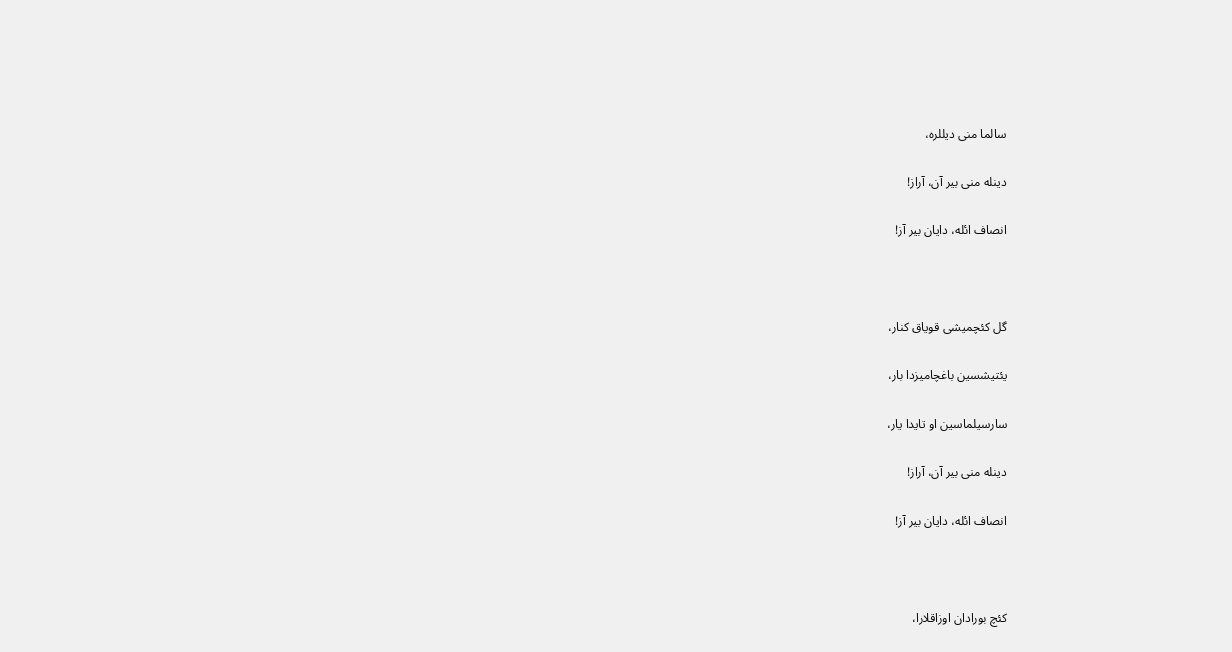سالما منی دیللره،

دینله منی بیر آن، آراز!

انصاف ائله، دایان بیر آز!



گل کئچمیشی قویاق کنار،

یئتیشسین باغچامیزدا بار،

سارسیلماسین او تایدا یار،

دینله منی بیر آن، آراز!

انصاف ائله، دایان بیر آز!



کئچ بورادان اوزاقلارا،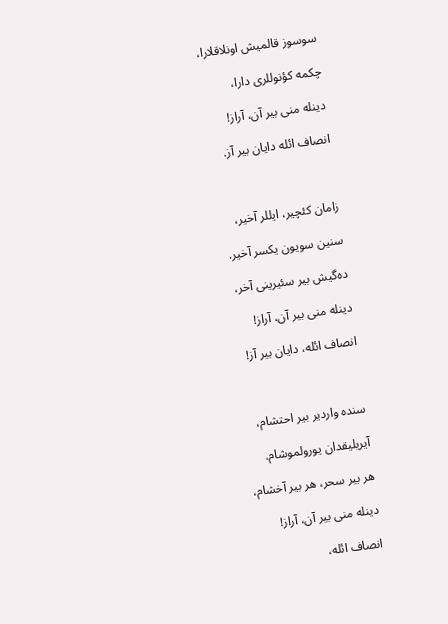سوسوز قالمیش اونلاقلارا،

چکمه کؤنوللری دارا،

دینله منی بیر آن، آراز!

انصاف ائله دایان بیر آز.



زامان کئچیر، ایللر آخیر،

سنین سویون یکسر آخیر.

ده‌گیش بیر سئیرینی آخر،

دینله منی بیر آن، آراز!

انصاف ائله، دایان بیر آز!



سنده واردیر بیر احتشام،

آیریلیقدان یورولموشام.

هر بیر سحر، هر بیر آخشام،

دینله منی بیر آن، آراز!

انصاف ائله،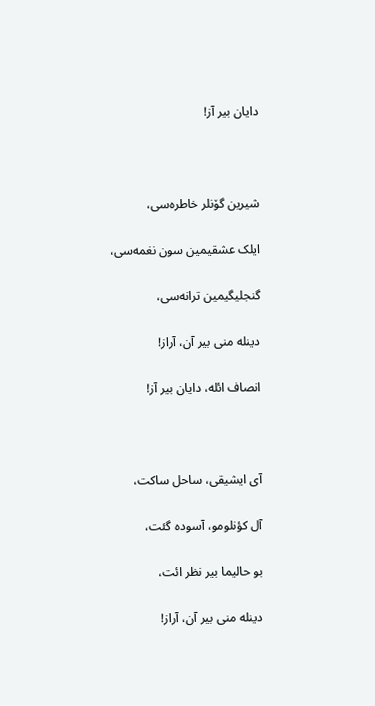دایان بیر آز!



شیرین گۆنلر خاطره‌سی،

ایلک عشقیمین سون نغمه‌سی،

گنجلیگیمین ترانه‌سی،

دینله منی بیر آن، آراز!

انصاف ائله، دایان بیر آز!



آی ایشیقی، ساحل ساکت،

آل کؤنلومو، آسوده گئت،

بو حالیما بیر نظر ائت،

دینله منی بیر آن، آراز!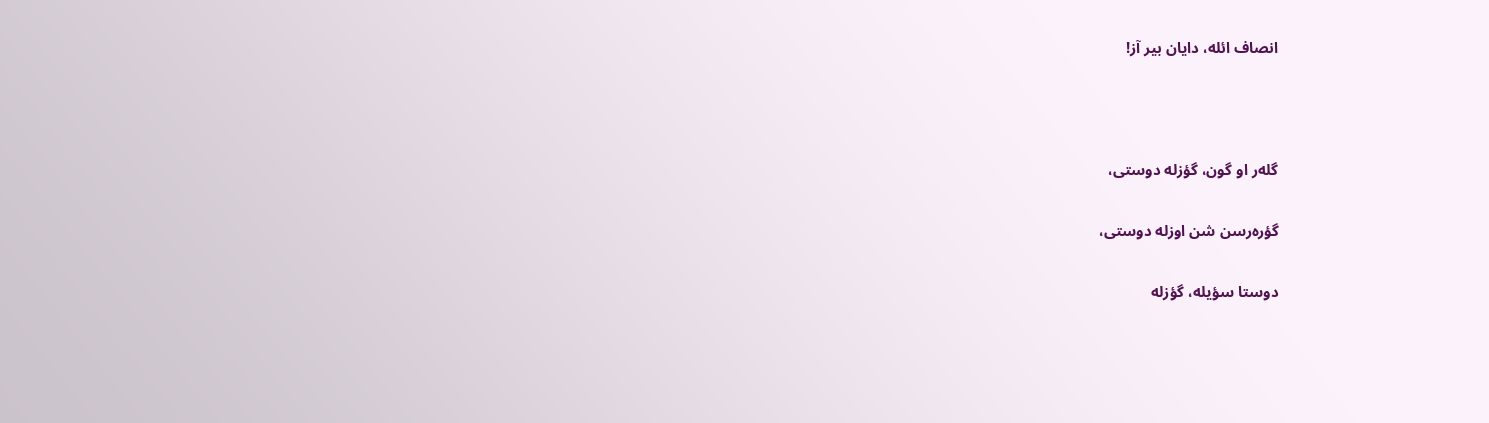انصاف ائله، دایان بیر آز!



گله‌ر او گون، گؤزله دوستی،

گؤره‌رسن شن اوزله دوستی،

دوستا سؤیله، گؤزله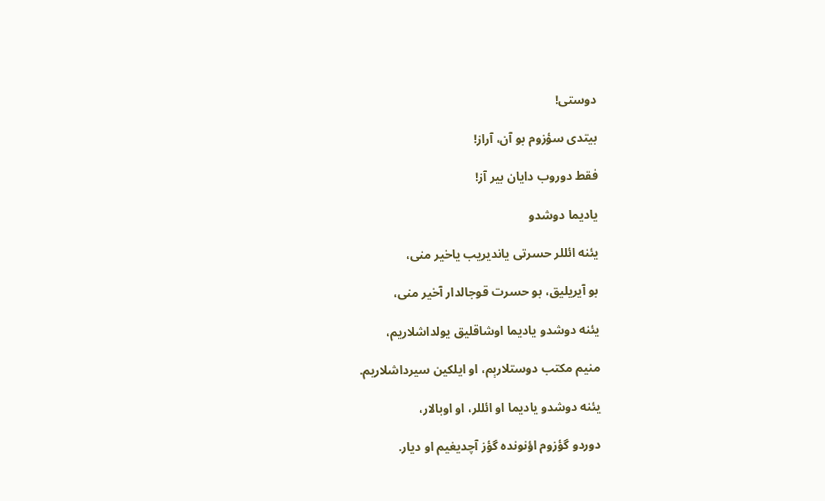دوستی!

بیتدی سؤزوم بو آن، آراز!

فقط دوروب دایان بیر آز!

یادیما دوشدو

یئنه ائللر حسرتی یاندیریب یاخیر منی،

بو آیریلیق، بو حسرت قوجالدار آخیر منی،

یئنه دوشدو یادیما اوشاقلیق یولداشلاریم،

منیم مکتب دوستلارېم، او ایلکین سیرداشلاریم.

یئنه دوشدو یادیما او ائللر، او اوبالار،

دوردو گؤزوم اؤنونده گؤز آچدیغیم او دیار.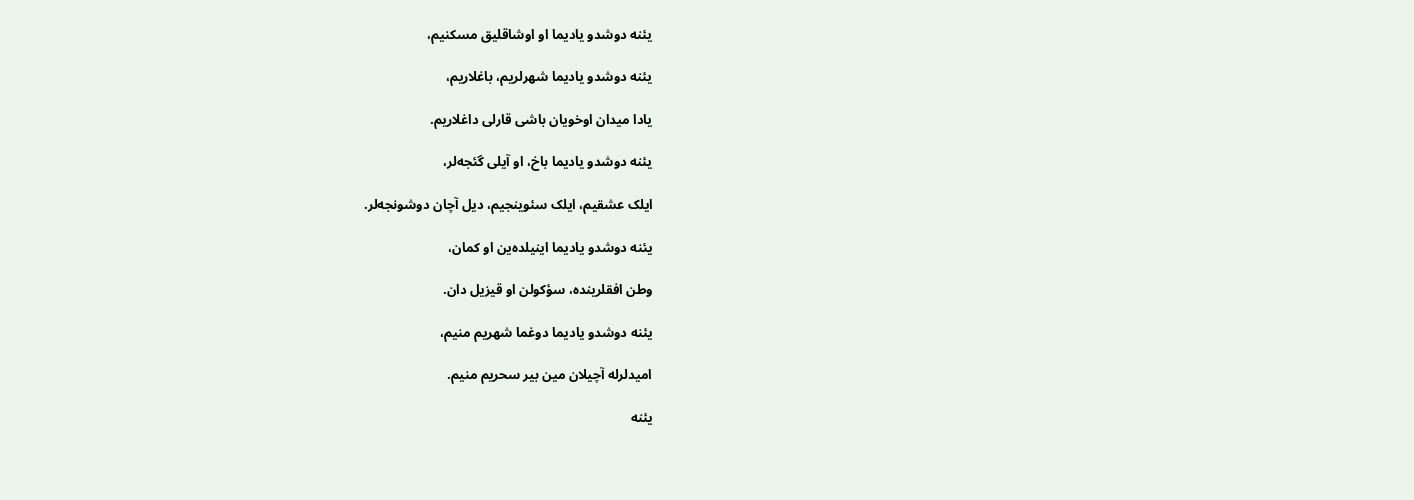یئنه دوشدو یادیما او اوشاقلیق مسکنیم،

یئنه دوشدو یادیما شهرلریم، باغلاریم،

یادا میدان اوخویان باشی قارلی داغلاریم.

یئنه دوشدو یادیما باخ، او آیلی گئجه‌لر،

ایلک عشقیم، ایلک سئوینجیم، دیل آچان دوشونجه‌لر.

یئنه دوشدو یادیما اینیلده‌ین او کمان،

وطن افقلرینده، سؤکولن او قیزیل دان.

یئنه دوشدو یادیما دوغما شهریم منیم،

امیدلرله آچیلان مین بیر سحریم منیم.

یئنه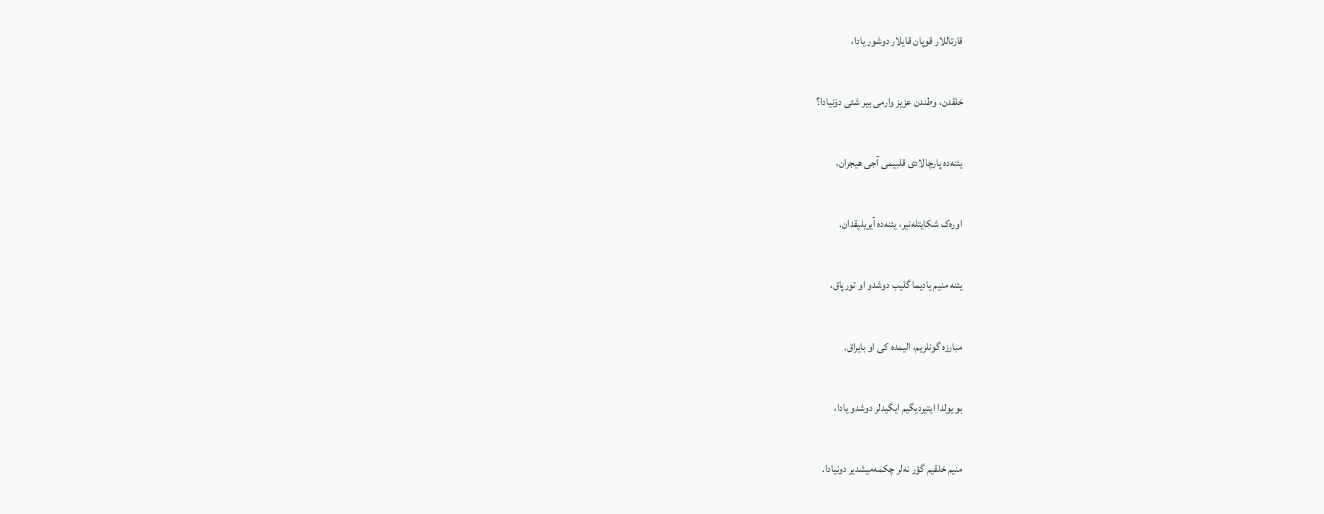قارتاللار قوپان قایلار دوشور یادا،

خلقدن، وطندن عزیز وارمی بیر شئی دۆنیادا؟

یئنه‌ده پارچالادی قلبیمی آجی هیجران،

اوره‌ک شکایتله‌نیر، یئنه‌ده آیریلیقدان.

یئنه منیم یادیما گلیب دوشدو او تورپاق،

مبارزه گونلریم، الیمده کی او بایراق.

بو یولدا ایتیردیگیم ایگیدلر دوشدو یادا،

منیم خلقیم گؤر نه‌لر چکمه‌میشدیر دونیادا.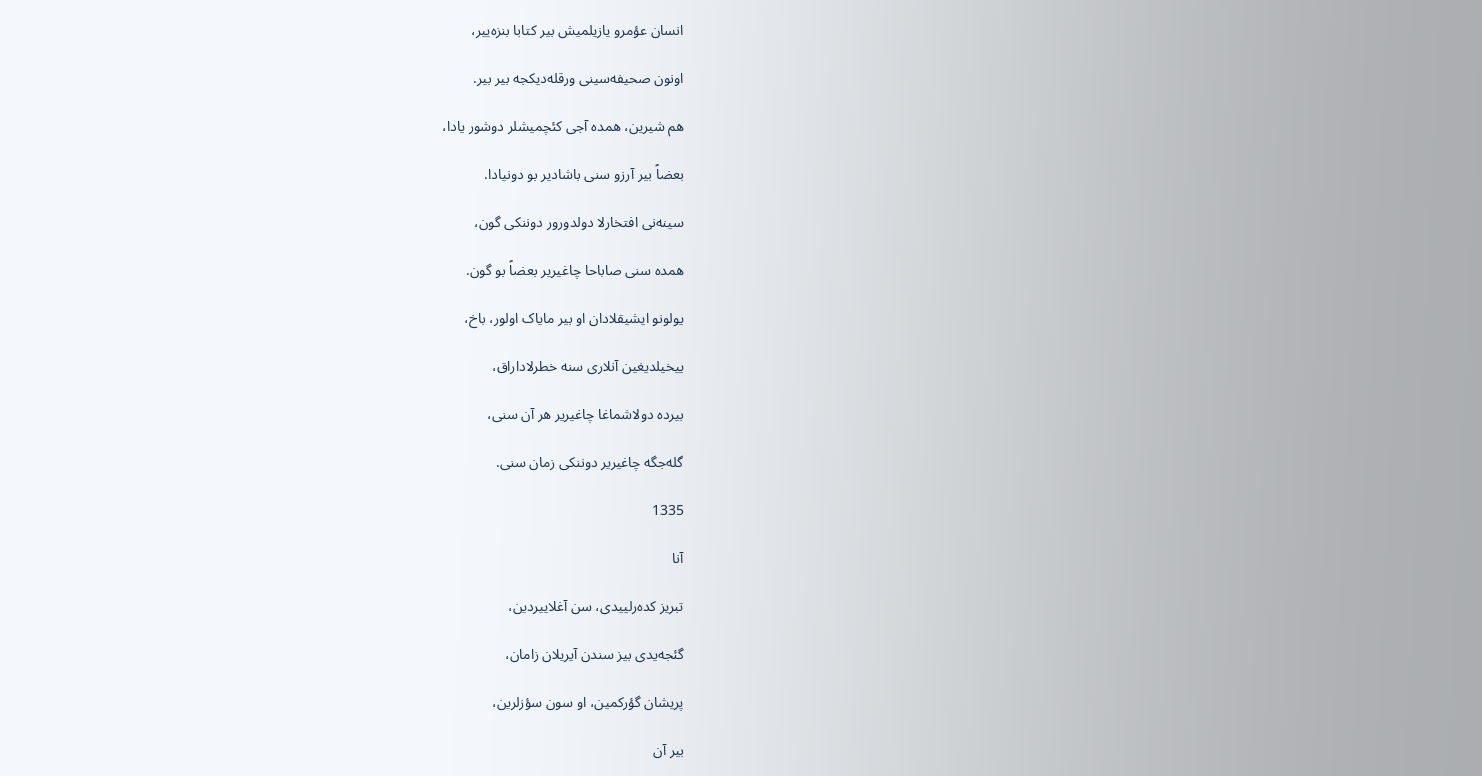انسان عؤمرو یازیلمیش بیر کتابا بنزه‌ییر،

اونون صحیفه‌سینی ورقله‌دیکجه بیر بیر.

هم شیرین، همده آجی کئچمیشلر دوشور یادا،

بعضاً بیر آرزو سنی باشادیر بو دونیادا.

سینه‌نی افتخارلا دولدورور دوننکی گون،

همده سنی صاباحا چاغیریر بعضاً بو گون.

یولونو ایشیقلادان او بیر مایاک اولور، باخ،

ییخیلدیغین آنلاری سنه خطرلاداراق،

بیرده دولاشماغا چاغیریر هر آن سنی،

گله‌جگه چاغیریر دوننکی زمان سنی.

1335

آنا

تبریز کده‌رلییدی، سن آغلاییردین،

گئجه‌یدی بیز سندن آیریلان زامان،

پریشان گؤرکمین، او سون سؤزلرین،

بیر آن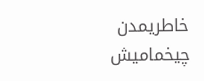خاطریمدن چیخمامیش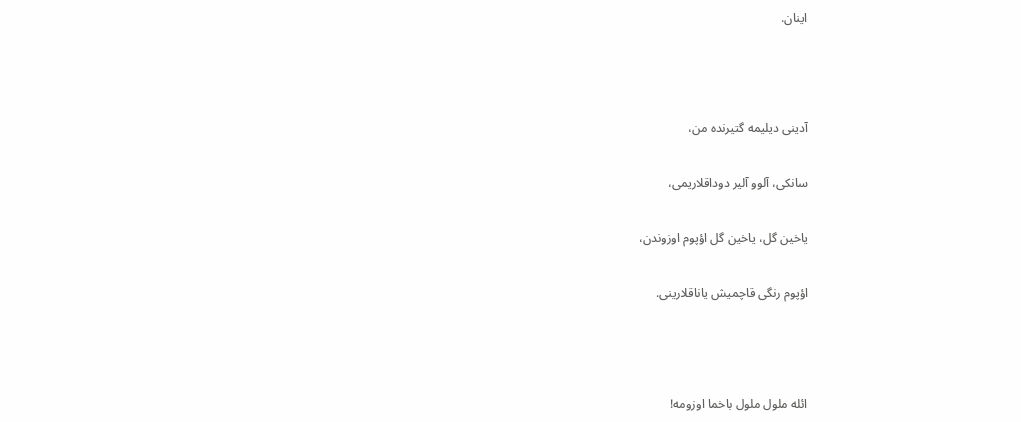اینان.



آدینی دیلیمه گتیرنده من،

سانکی، آلوو آلیر دوداقلاریمی،

یاخین گل، یاخین گل اؤپوم اوزوندن،

اؤپوم رنگی قاچمیش یاناقلارینی.



ائله ملول ملول باخما اوزومه!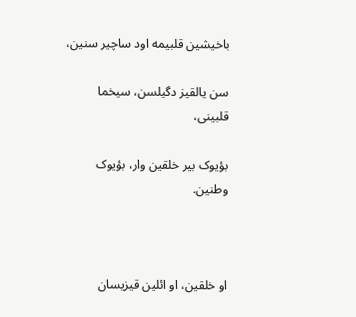باخیشین قلبیمه اود ساچیر سنین،

سن یالقیز دگیلسن، سیخما قلبینی،

بؤیوک بیر خلقین وار، بؤیوک وطنین.



او خلقین، او ائلین قیزیسان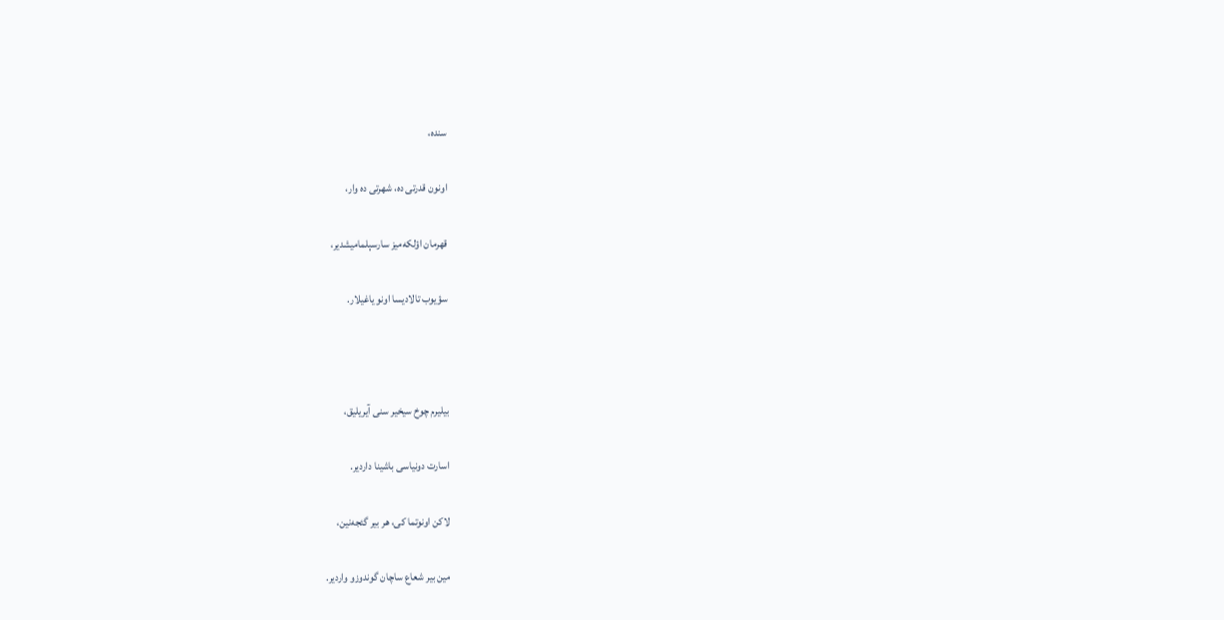سنده،

اونون قدرتی ده، شهرتی ده وار،

قهرمان اؤلکه‌میز سارسېلمامیشدیر،

سؤیوب تالادیسا اونو یاغیلار.



بیلیرم چوخ سیخیر سنی آیریلیق،

اسارت دونیاسی باشینا داردیر.

لاکن اونوتما کی، هر بیر گئجه‌نین،

مین بیر شعاع ساچان گوندوزو واردیر.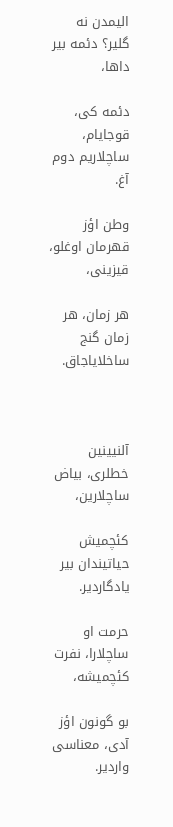الیمدن نه گلیر؟ دئمه بیر داها،

دئمه کی، قوجایام، ساچلاریم دوم آغ.

وطن اؤز قهرمان اوغلو، قیزینی،

هر زمان، هر زمان گنج ساخلایاجاق.



آلنیینین خطلری، بیاض ساچلارین،

کئچمیش حیاتیندان بیر یادگاردیر.

حرمت او ساچلارا، نفرت کئچمیشه،

بو گونون اؤز آدی، معناسی واردیر.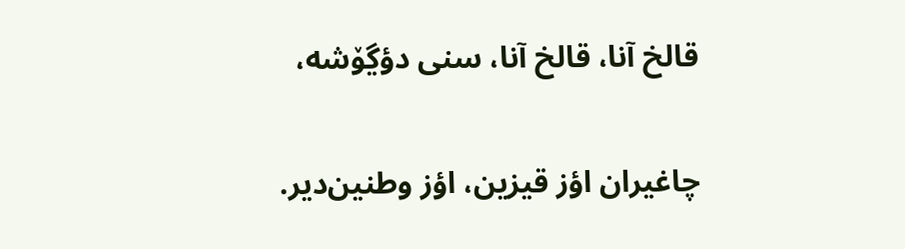قالخ آنا، قالخ آنا، سنی دؤڲۆشه،

چاغیران اؤز قیزین، اؤز وطنین‌دیر.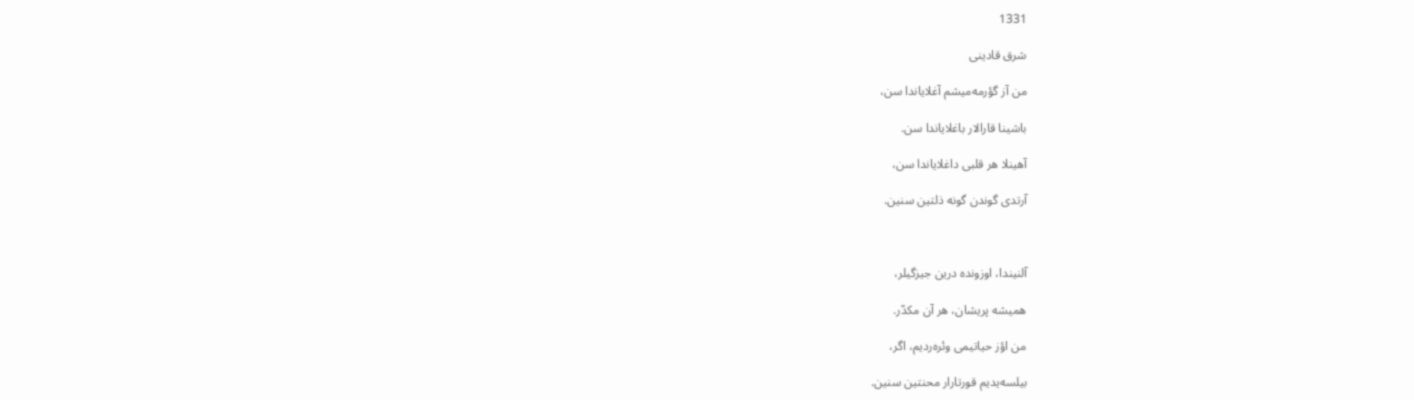1331

شرق قادینی

من آز گؤرمه‌میشم آغلایاندا سن،

باشینا قارالار باغلایاندا سن.

آهینلا هر قلبی داغلایاندا سن،

آرتدی گوندن گونه ذلتین سنین.



آلنیندا، اوزونده درین جیزگیلر،

همیشه پریشان، هر آن مکدّر.

من اؤز حیاتیمی وئره‌ردیم، اگر،

بیلسه‌یدیم قورتارار محنتین سنین.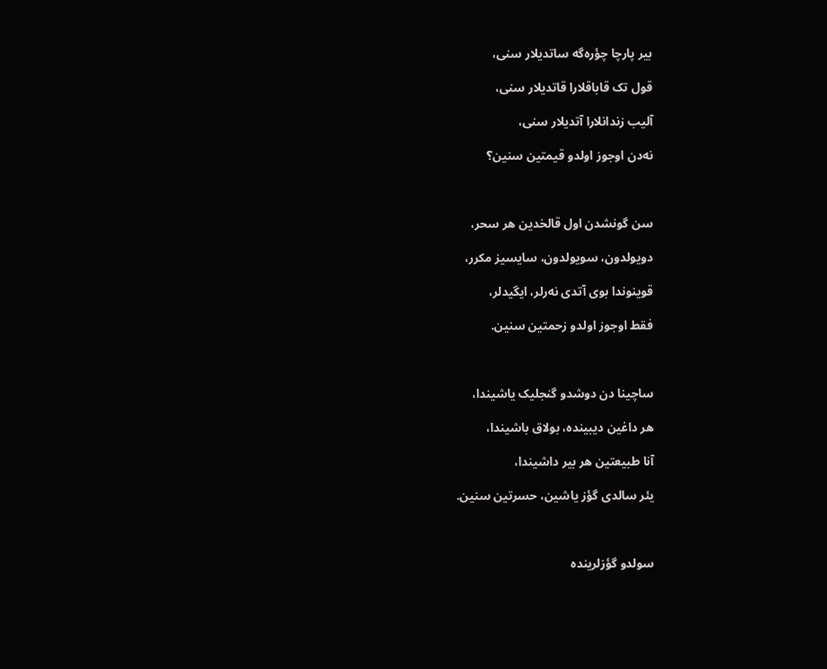بیر پارچا چؤره‌گه ساتدیلار سنی،

قول تک قاباقلارا قاتدیلار سنی،

آلیب زندانلارا آتدیلار سنی،

نه‌دن اوجوز اولدو قیمتین سنین؟



سن گونشدن اول قالخدین هر سحر،

دویولدون، سویولدون، سایسیز مکرر،

قوینوندا بوی آتدی نه‌رلر، ایگیدلر،

فقط اوجوز اولدو زحمتین سنین.



ساچینا دن دوشدو گنجلیک یاشیندا،

هر داغین دیبینده، بولاق باشیندا،

آنا طبیعتین هر بیر داشیندا،

یئر سالدی گؤز یاشین، حسرتین سنین.



سولدو گؤزلرینده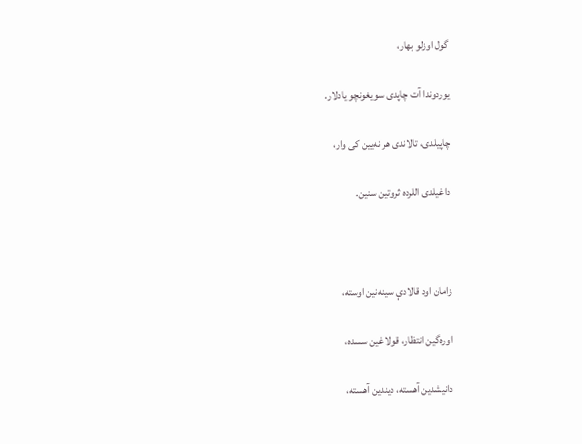گول اوزلو بهار،

یوردوندا آت چاپدی سویغونچو یادلار.

چاپیلدی، تالاندی هر نه‌یین کی وار،

داغیلدی اللرده ثروتین سنین.



زامان اود قالادې سینه‌نین اوسته،

اوره‌گین انتظار، قولاغین سسده،

دانیشدین آهسته، دیندین آهسته،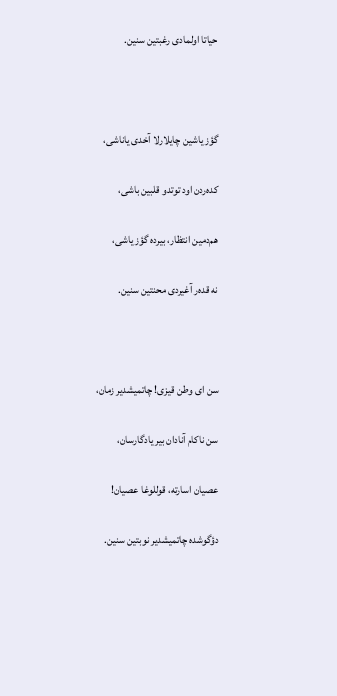حیاتا اولمادی رغبتین سنین.



گؤز یاشین چایلارلا آخدی یاناشی،

کده‌ردن اود توتدو قلبین باشی،

هم‌دمین انتظار، بیرده گؤز یاشی،

نه قده‌ر آغیردی محنتین سنین.



سن ای وطن قیزی! چاتمیشدیر زمان،

سن ناکام آنادان بیر یادگارسان،

عصیان اسارته، قوللوغا عصیان!

دؤگوشده چاتمیشدیر نوبتین سنین.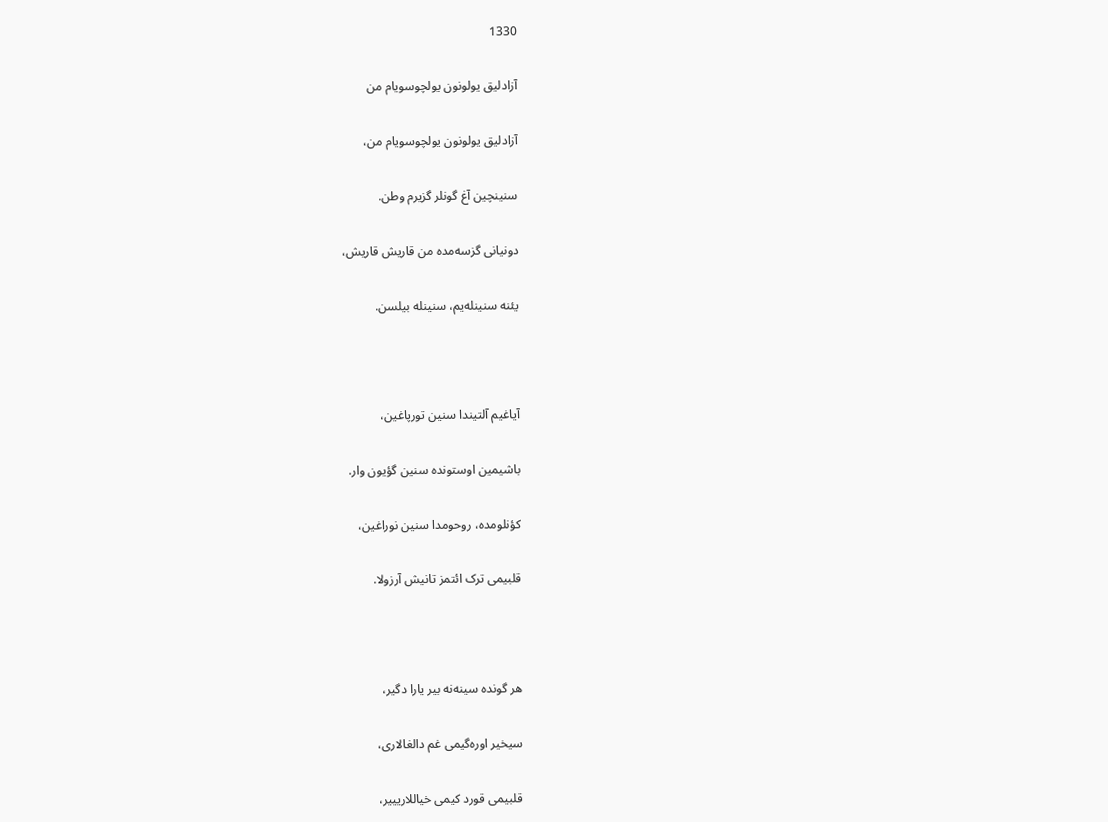1330

آزادلیق یولونون یولچوسویام من

آزادلیق یولونون یولچوسویام من،

سنینچین آغ گونلر گزیرم وطن.

دونیانی گزسه‌مده من قاریش قاریش،

یئنه سنینله‌یم، سنینله بیلسن.



آیاغیم آلتیندا سنین تورپاغین،

باشیمین اوستونده سنین گؤیون وار.

کؤنلومده، روحومدا سنین نوراغین،

قلبیمی ترک ائتمز تانیش آرزولا.



هر گونده سینه‌نه بیر یارا دگیر،

سیخیر اوره‌گیمی غم دالغالاری،

قلبیمی قورد کیمی خیاللاریییر،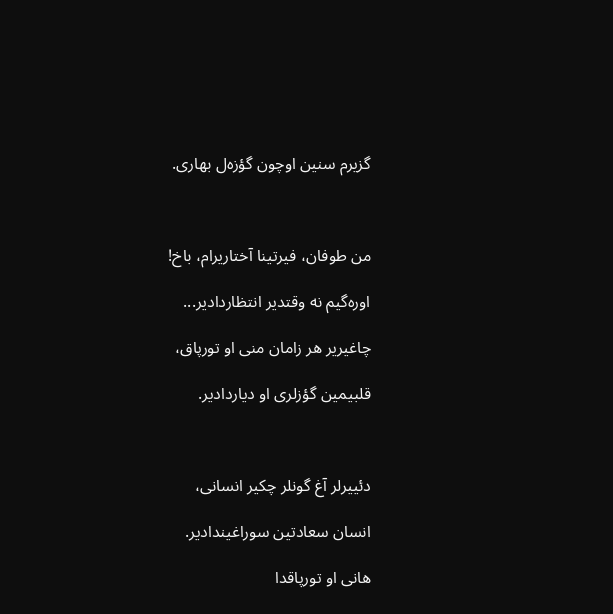گزیرم سنین اوچون گؤزه‌ل بهاری.



من طوفان، فیرتینا آختاریرام، باخ!

اوره‌گیم نه وقتدیر انتظاردادیر...

چاغیریر هر زامان منی او تورپاق،

قلبیمین گؤزلری او دیاردادیر.



دئییرلر آغ گونلر چکیر انسانی،

انسان سعادتین سوراغیندادیر.

هانی او تورپاقدا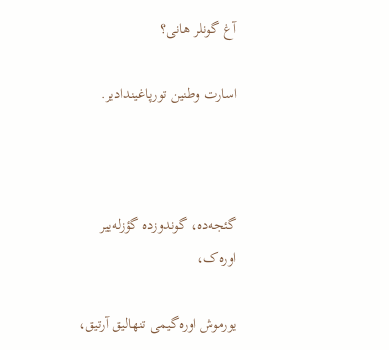آغ گونلر هانی؟

اسارت وطنین تورپاغیندادیر.



گئجه‌ده، گوندوزده گؤزله‌ییر اوره‌ک،

یورموش اوره‌‌گیمی تنهالیق آرتیق،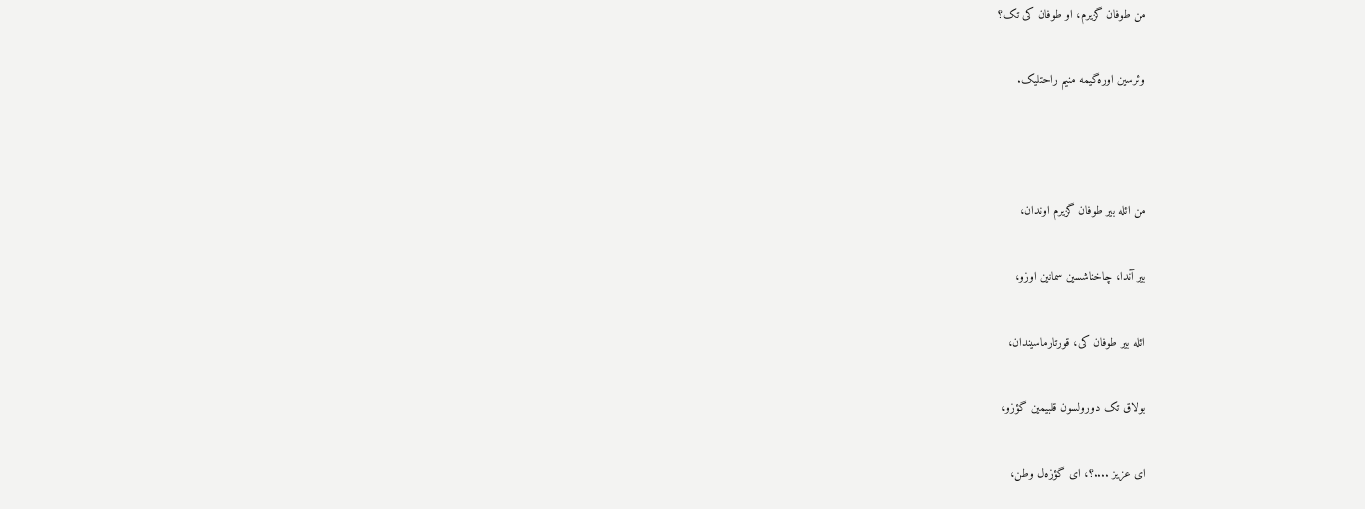من طوفان گزیرم، او طوفان کی تک؟

وئرسین اوره‌گیمه منیم راحتلیک.



من ائله بیر طوفان گزیرم اوندان،

بیر آندا، چاخناشسین سمانین اوزو،

ائله بیر طوفان کی، قورتارماسیندان،

بولاق تک دورولسون قلبیمین گؤزو،

ای عزیز ....؟، ای گؤزه‌ل وطن،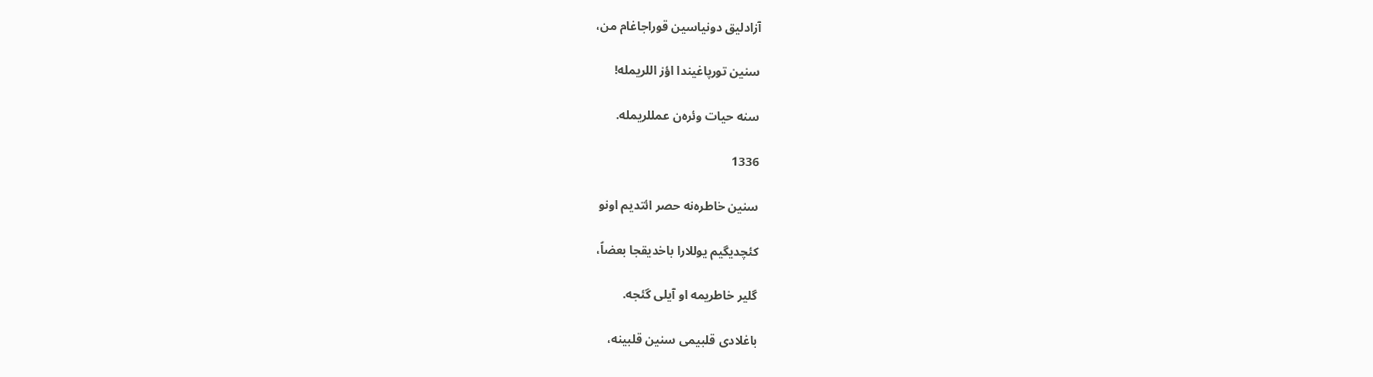آزادلیق دونیاسین قوراجاغام من،

سنین تورپاغیندا اؤز اللریمله!

سنه حیات وئره‌ن عمللریمله.

1336

سنین خاطره‌نه حصر ائتدیم اونو

کئچدیگیم یوللارا باخدیقجا بعضاً،

گلیر خاطریمه او آیلی گئجه.

باغلادی قلبیمی سنین قلبینه،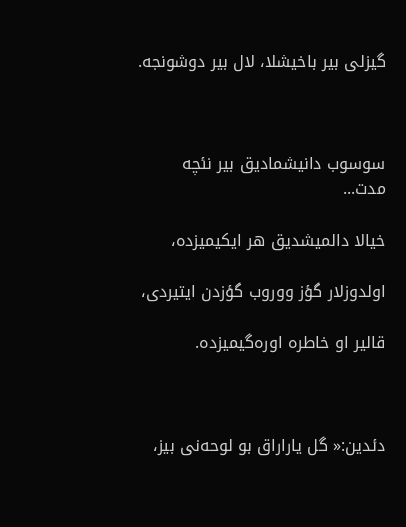گیزلی بیر باخیشلا، لال بیر دوشونجه.



سوسوب دانیشمادیق بیر نئچه مدت...

خیالا دالمیشدیق هر ایکیمیزده،

اولدوزلار گؤز ووروب گؤزدن ایتیردی،

قالیر او خاطره اوره‌گیمیزده.



دئدین:« گل یاراراق بو لوحه‌نی بیز،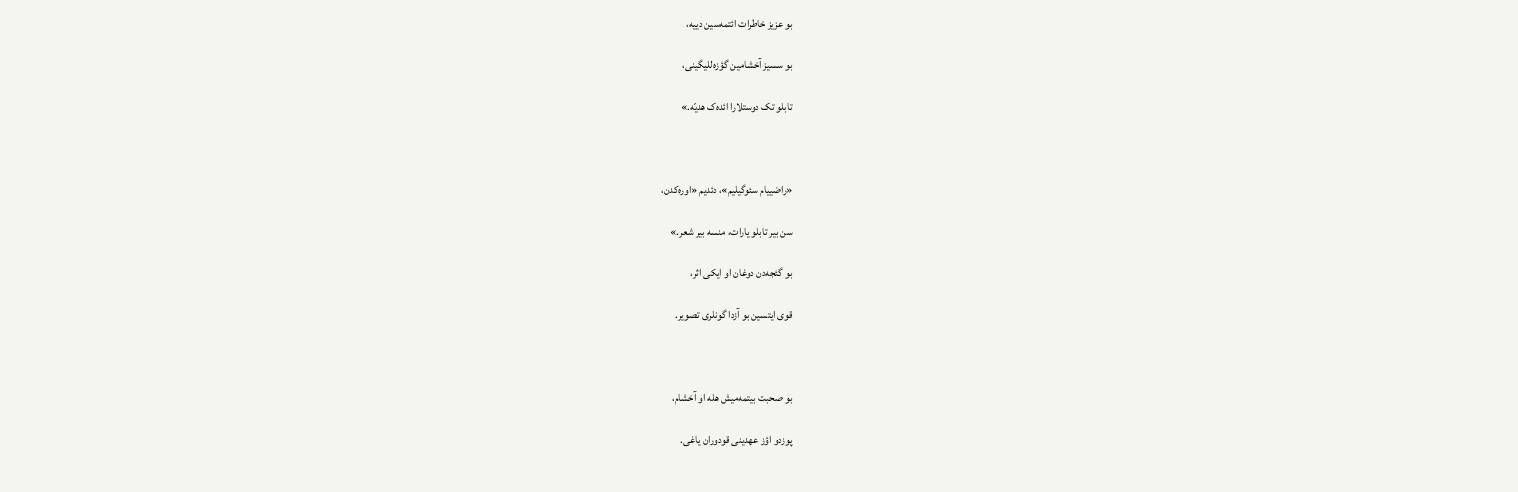بو عزیز خاطرات ائتمه‌سین دییه،

بو سسیز آخشامین گؤزه‌للیگینی،

تابلو تک دوستلارا ائده‌ک هدیّه.»



«راضییام سئوگیلیم»، دئدیم «اوره‌کدن،

سن بیر تابلو یارات، منسه بیر شعر.»

بو گئجه‌دن دوغان او ایکی اثر،

قوی ایتسین بو آزدا گونلری تصویر.



بو صحبت بیتمه‌میش هله او آخشام،

پوزدو اؤز عهدینی قودوران یاغی.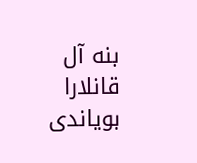بنه آل قانلارا بویاندی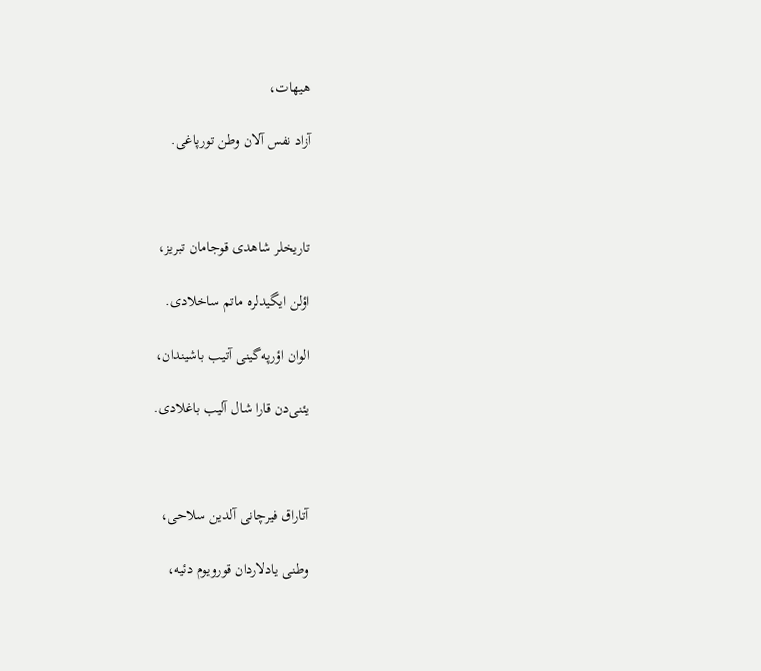هیهات،

آزاد نفس آلان وطن تورپاغی.



تاریخلر شاهدی قوجامان تبریز،

اؤلن ایگیدلره ماتم ساخلادی.

الوان اؤرپه‌گینی آتیب باشیندان،

یئنی‌دن قارا شال آلیب باغلادی.



آتاراق فیرچانی آلدین سلاحی،

وطنی یادلاردان قورویوم دئیه،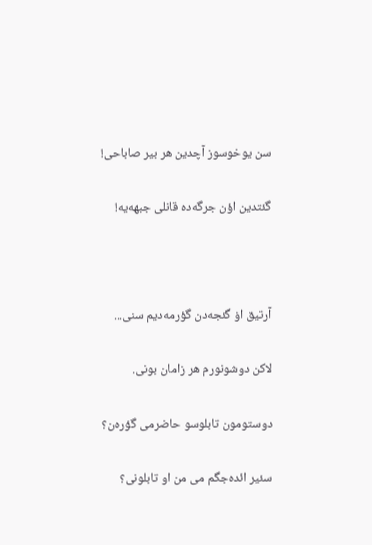سن یوخوسوز آچدین هر بیر صاباحی!

گئتدین اؤن جرگه‌ده قانلی جبهه‌یه!



آرتیق اۏ گئجه‌دن گؤرمه‌دیم سنی...

لاکن دوشونورم هر زامان بونی.

دوستومون تابلوسو حاضرمی گؤره‌ن؟

سئیر ائده‌جگم می من او تابلونی؟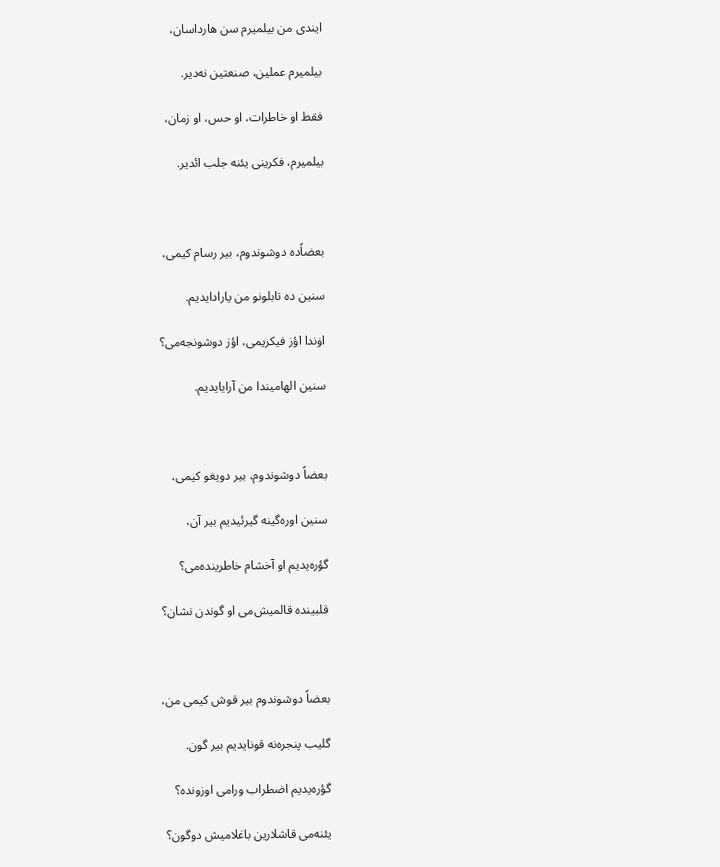ایندی من بیلمیرم سن هارداسان،

بیلمیرم عملین، صنعتین نه‌دیر.

فقط او خاطرات، او حس، او زمان،

بیلمیرم، فکرینی یئنه جلب ائدیر.



بعضاًده دوشوندوم، بیر رسام کیمی،

سنین ده تابلونو من یارادایدیم.

اۏندا اؤز فیکریمی، اؤز دوشونجه‌می؟

سنین الهامیندا من آرایایدیم.



بعضاً دوشوندوم، بیر دویغو کیمی،

سنین اوره‌گینه گیرئیدیم بیر آن،

گؤره‌یدیم او آخشام خاطرینده‌می؟

قلبینده قالمیش‌می او گوندن نشان؟



بعضاً دوشوندوم بیر قوش کیمی من،

گلیب پنجره‌نه قونایدیم بیر گون.

گؤره‌یدیم اضطراب ورامی اوزونده؟

یئنه‌می قاشلارین باغلامیش دوگون؟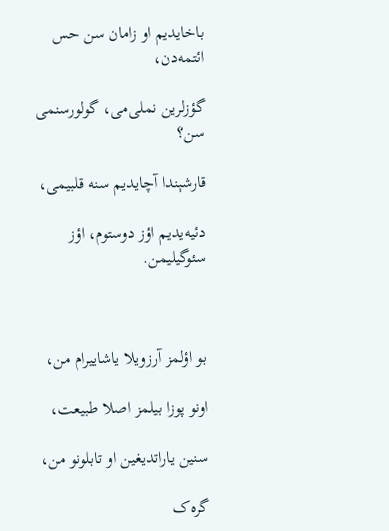باخایدیم او زامان سن حس ائتمه‌دن،

گؤزلرین نملی‌می، گولورسنمی سن؟

قارشېندا آچایدیم سنه قلبیمی،

دئیه‌یدیم اؤز دوستوم، اؤز سئوگیلیمن.



بو اؤلمز آرزویلا یاشاییرام من،

اونو پوزا بیلمز اصلا طبیعت،

سنین یاراتدیغین او تابلونو من،

گره‌ک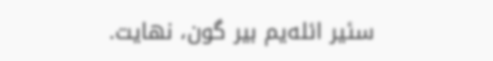سئیر ائله‌یم بیر گون، نهایت.